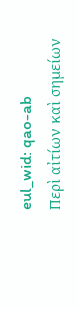eul_wid: qao-ab
Περὶ αἰτίων καὶ σημείων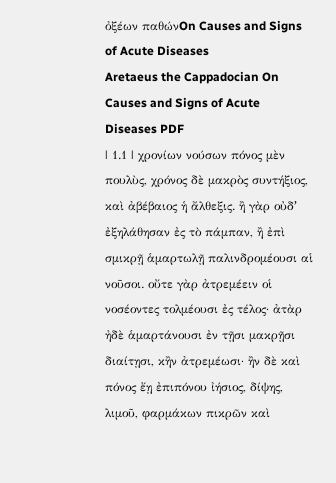ὀξέων παθώνOn Causes and Signs of Acute Diseases
Aretaeus the Cappadocian On Causes and Signs of Acute Diseases PDF
| 1.1 | χρονίων νούσων πόνος μὲν πουλὺς, χρόνος δὲ μακρὸς συντήξιος, καὶ ἀβέβαιος ἡ ἄλθεξις. ἢ γὰρ οὐδʼ ἐξηλάθησαν ἐς τὸ πάμπαν, ἢ ἐπὶ σμικρῇ ἁμαρτωλῇ παλινδρομέουσι αἱ νοῦσοι. οὔτε γὰρ ἀτρεμέειν οἱ νοσέοντες τολμέουσι ἐς τέλος· ἀτὰρ ἠδὲ ἁμαρτάνουσι ἐν τῇσι μακρῇσι διαίτῃσι, κἢν ἀτρεμέωσι· ἢν δὲ καὶ πόνος ἔῃ ἐπιπόνου ἰήσιος, δίψης, λιμοῦ, φαρμάκων πικρῶν καὶ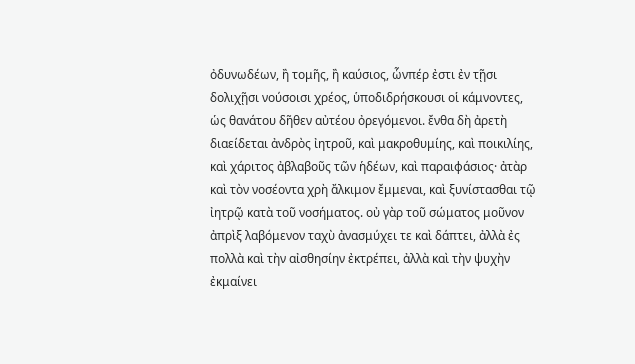ὀδυνωδέων, ἢ τομῆς, ἢ καύσιος, ὧνπέρ ἐστι ἐν τῇσι δολιχῇσι νούσοισι χρέος, ὑποδιδρήσκουσι οἱ κάμνοντες, ὡς θανάτου δῆθεν αὐτέου ὀρεγόμενοι. ἔνθα δὴ ἀρετὴ διαείδεται ἀνδρὸς ἰητροῦ, καὶ μακροθυμίης, καὶ ποικιλίης, καὶ χάριτος ἀβλαβοῦς τῶν ἡδέων, καὶ παραιφάσιος· ἀτὰρ καὶ τὸν νοσέοντα χρὴ ἄλκιμον ἔμμεναι, καὶ ξυνίστασθαι τῷ ἰητρῷ κατὰ τοῦ νοσήματος. οὐ γὰρ τοῦ σώματος μοῦνον ἀπρὶξ λαβόμενον ταχὺ ἀνασμύχει τε καὶ δάπτει, ἀλλὰ ἐς πολλὰ καὶ τὴν αἰσθησίην ἐκτρέπει, ἀλλὰ καὶ τὴν ψυχὴν ἐκμαίνει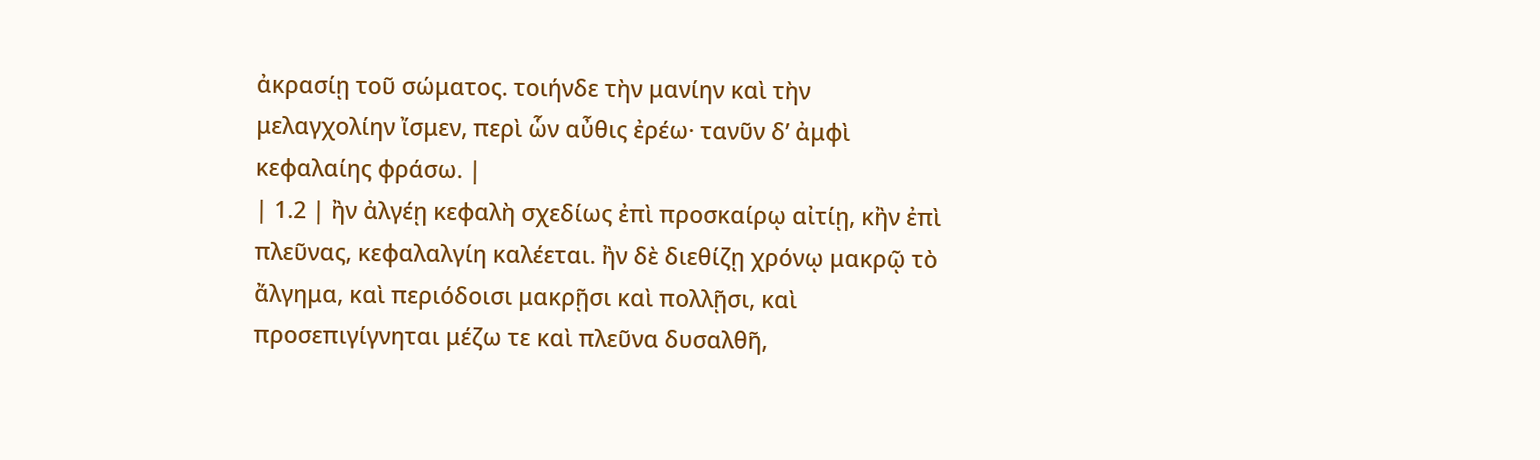ἀκρασίῃ τοῦ σώματος. τοιήνδε τὴν μανίην καὶ τὴν μελαγχολίην ἴσμεν, περὶ ὧν αὖθις ἐρέω· τανῦν δʼ ἀμφὶ κεφαλαίης φράσω. |
| 1.2 | ἢν ἀλγέῃ κεφαλὴ σχεδίως ἐπὶ προσκαίρῳ αἰτίῃ, κἢν ἐπὶ πλεῦνας, κεφαλαλγίη καλέεται. ἢν δὲ διεθίζῃ χρόνῳ μακρῷ τὸ ἄλγημα, καὶ περιόδοισι μακρῇσι καὶ πολλῇσι, καὶ προσεπιγίγνηται μέζω τε καὶ πλεῦνα δυσαλθῆ,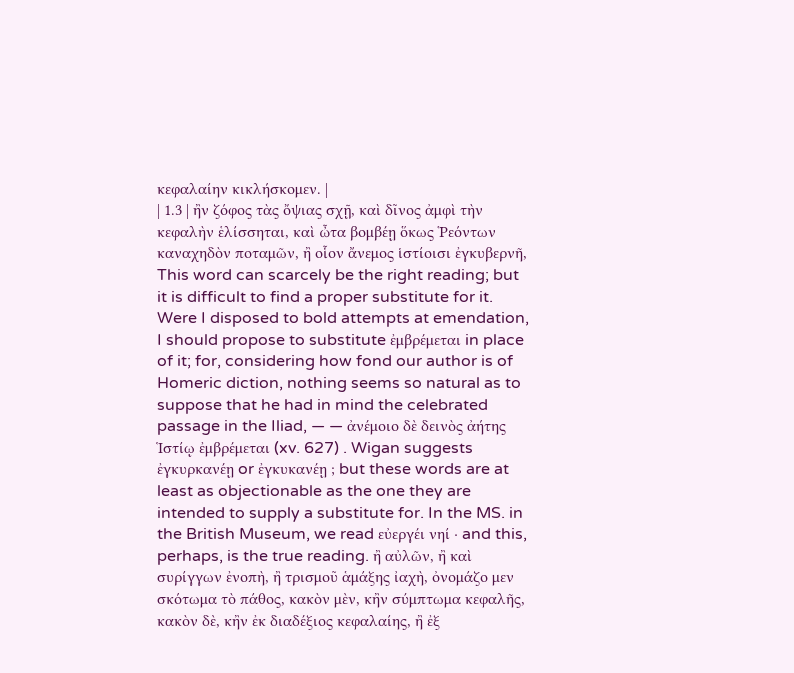κεφαλαίην κικλήσκομεν. |
| 1.3 | ἢν ζόφος τὰς ὄψιας σχῇ, καὶ δῖνος ἀμφὶ τὴν κεφαλὴν ἑλίσσηται, καὶ ὦτα βομβέῃ ὅκως Ῥεόντων καναχηδὸν ποταμῶν, ἢ οἷον ἄνεμος ἱστίοισι ἐγκυβερνῆ, This word can scarcely be the right reading; but it is difficult to find a proper substitute for it. Were I disposed to bold attempts at emendation, I should propose to substitute ἐμβρέμεται in place of it; for, considering how fond our author is of Homeric diction, nothing seems so natural as to suppose that he had in mind the celebrated passage in the Iliad, — — ἀνέμοιο δὲ δεινὸς ἀήτης Ἱστίῳ ἐμβρέμεται (xv. 627) . Wigan suggests ἐγκυρκανέῃ or ἐγκυκανέῃ ; but these words are at least as objectionable as the one they are intended to supply a substitute for. In the MS. in the British Museum, we read εὐεργέι νηί · and this, perhaps, is the true reading. ἢ αὐλῶν, ἢ καὶ συρίγγων ἐνοπὴ, ἢ τρισμοῦ ἁμάξης ἰαχὴ, ὀνομάζο μεν σκότωμα τὸ πάθος, κακὸν μὲν, κἢν σύμπτωμα κεφαλῆς, κακὸν δὲ, κἢν ἐκ διαδέξιος κεφαλαίης, ἢ ἐξ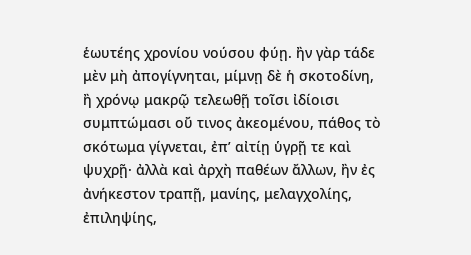ἑωυτέης χρονίου νούσου φύῃ. ἢν γὰρ τάδε μὲν μὴ ἀπογίγνηται, μίμνῃ δὲ ἡ σκοτοδίνη, ἢ χρόνῳ μακρῷ τελεωθῇ τοῖσι ἰδίοισι συμπτώμασι οὔ τινος ἀκεομένου, πάθος τὸ σκότωμα γίγνεται, ἐπʼ αἰτίῃ ὑγρῇ τε καὶ ψυχρῇ· ἀλλὰ καὶ ἀρχὴ παθέων ἄλλων, ἢν ἐς ἀνήκεστον τραπῇ, μανίης, μελαγχολίης, ἐπιληψίης,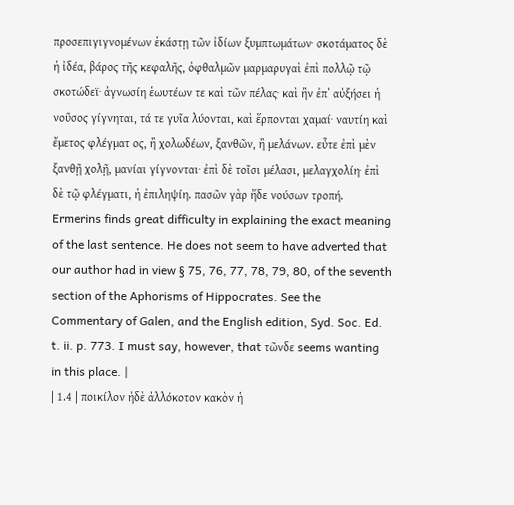προσεπιγιγνομένων ἑκάστῃ τῶν ἰδίων ξυμπτωμάτων· σκοτάματος δὲ ἡ ἰδέα, βάρος τῆς κεφαλῆς, ὀφθαλμῶν μαρμαρυγαὶ ἐπὶ πολλῷ τῷ σκοτώδεϊ· ἀγνωσίη ἑωυτέων τε καὶ τῶν πέλας· καὶ ἢν ἐπʼ αὐξήσει ἡ νοῦσος γίγνηται, τά τε γυῖα λύονται, καὶ ἕρπονται χαμαί· ναυτίη καὶ ἔμετος φλέγματ ος, ἢ χολωδέων, ξανθῶν, ἢ μελάνων. εὖτε ἐπὶ μὲν ξανθῇ χολῇ, μανίαι γίγνονται· ἐπὶ δὲ τοῖσι μέλασι, μελαγχολίη· ἐπὶ δὲ τῷ φλέγματι, ἡ ἐπιληψίη. πασῶν γὰρ ἥδε νούσων τροπή. Ermerins finds great difficulty in explaining the exact meaning of the last sentence. He does not seem to have adverted that our author had in view § 75, 76, 77, 78, 79, 80, of the seventh section of the Aphorisms of Hippocrates. See the Commentary of Galen, and the English edition, Syd. Soc. Ed. t. ii. p. 773. I must say, however, that τῶνδε seems wanting in this place. |
| 1.4 | ποικίλον ἠδὲ ἀλλόκοτον κακὸν ἡ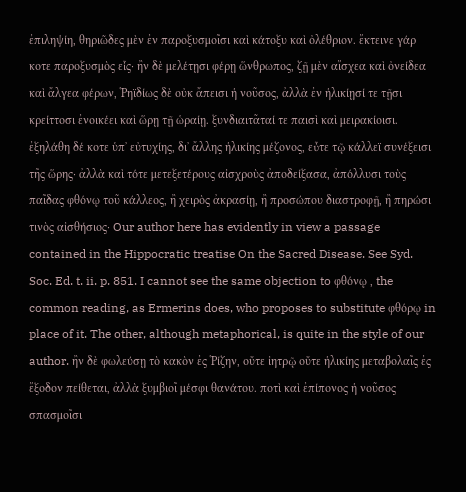ἐπιληψίη, θηριῶδες μὲν ἐν παροξυσμοῖσι καὶ κάτοξυ καὶ ὀλέθριον. ἔκτεινε γάρ κοτε παροξυσμὸς εἷς· ἢν δὲ μελέτῃσι φέρῃ ὥνθρωπος, ζῇ μὲν αἴσχεα καὶ ὀνείδεα καὶ ἄλγεα φέρων, Ῥηϊδίως δὲ οὐκ ἄπεισι ἡ νοῦσος, ἀλλὰ ἐν ἡλικίῃσί τε τῇσι κρείττοσι ἐνοικέει καὶ ὥρῃ τῇ ὡραίῃ. ξυνδιαιτᾶταί τε παισὶ καὶ μειρακίοισι. ἐξηλάθη δέ κοτε ὑπʼ εὐτυχίης, διʼ ἄλλης ἡλικίης μέζονος, εὖτε τῷ κάλλεϊ συνέξεισι τῆς ὥρης· ἀλλὰ καὶ τότε μετεξετέρους αἰσχροὺς ἀποδείξασα, ἀπόλλυσι τοὺς παῖδας φθόνῳ τοῦ κάλλεος, ἢ χειρὸς ἀκρασίῃ, ἢ προσώπου διαστροφῇ, ἢ πηρώσι τινὸς αἰσθήσιος· Our author here has evidently in view a passage contained in the Hippocratic treatise On the Sacred Disease. See Syd. Soc. Ed. t. ii. p. 851. I cannot see the same objection to φθόνῳ , the common reading, as Ermerins does, who proposes to substitute φθόρῳ in place of it. The other, although metaphorical, is quite in the style of our author. ἢν δὲ φωλεύσῃ τὸ κακὸν ἐς Ῥίζην, οὔτε ἰητρῷ οὔτε ἡλικίης μεταβολαῖς ἐς ἔξοδον πείθεται, ἀλλὰ ξυμβιοῖ μέσφι θανάτου. ποτὶ καὶ ἐπίπονος ἡ νοῦσος σπασμοῖσι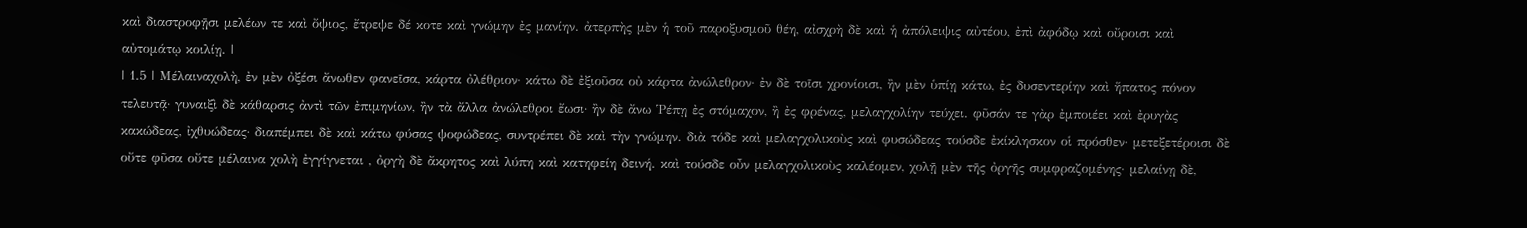καὶ διαστροφῇσι μελέων τε καὶ ὄψιος, ἔτρεψε δέ κοτε καὶ γνώμην ἐς μανίην. ἀτερπὴς μὲν ἡ τοῦ παροξυσμοῦ θέη, αἰσχρὴ δὲ καὶ ἡ ἀπόλειψις αὐτέου, ἐπὶ ἀφόδῳ καὶ οὔροισι καὶ αὐτομάτῳ κοιλίῃ. |
| 1.5 | Μέλαιναχολὴ, ἐν μὲν ὀξέσι ἄνωθεν φανεῖσα, κάρτα ὀλέθριον· κάτω δὲ ἐξιοῦσα οὐ κάρτα ἀνώλεθρον· ἐν δὲ τοῖσι χρονίοισι, ἢν μὲν ὑπίῃ κάτω, ἐς δυσεντερίην καὶ ἥπατος πόνον τελευτᾷ· γυναιξὶ δὲ κάθαρσις ἀντὶ τῶν ἐπιμηνίων, ἢν τὰ ἄλλα ἀνώλεθροι ἔωσι· ἢν δὲ ἄνω Ῥέπῃ ἐς στόμαχον, ἢ ἐς φρένας, μελαγχολίην τεύχει. φῦσάν τε γὰρ ἐμποιέει καὶ ἐρυγὰς κακώδεας, ἰχθυώδεας· διαπέμπει δὲ καὶ κάτω φύσας ψοφώδεας, συντρέπει δὲ καὶ τὴν γνώμην. διὰ τόδε καὶ μελαγχολικοὺς καὶ φυσώδεας τούσδε ἐκίκλησκον οἱ πρόσθεν· μετεξετέροισι δὲ οὔτε φῦσα οὔτε μέλαινα χολὴ ἐγγίγνεται , ὀργὴ δὲ ἄκρητος καὶ λύπη καὶ κατηφείη δεινή. καὶ τούσδε οὖν μελαγχολικοὺς καλέομεν, χολῇ μὲν τῆς ὀργῆς συμφραζομένης· μελαίνῃ δὲ,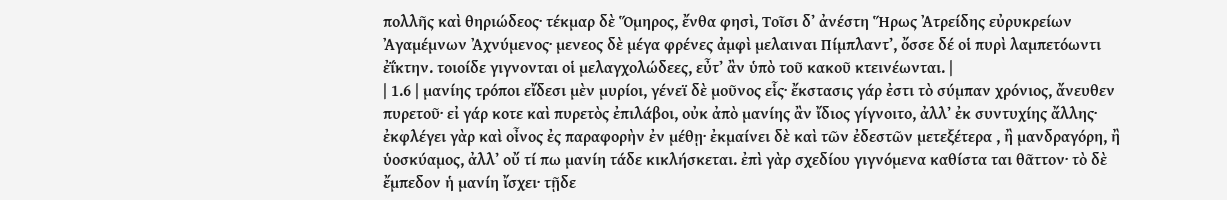πολλῆς καὶ θηριώδεος· τέκμαρ δὲ Ὅμηρος, ἔνθα φησὶ, Τοῖσι δʼ ἀνέστη Ἥρως Ἀτρείδης εὐρυκρείων Ἀγαμέμνων Ἀχνύμενος· μενεος δὲ μέγα φρένες ἀμφὶ μελαιναι Πίμπλαντʼ, ὄσσε δέ οἱ πυρὶ λαμπετόωντι ἐΐκτην. τοιοίδε γιγνονται οἱ μελαγχολώδεες, εὖτʼ ἂν ὑπὸ τοῦ κακοῦ κτεινέωνται. |
| 1.6 | μανίης τρόποι εἴδεσι μὲν μυρίοι, γένεϊ δὲ μοῦνος εἷς· ἔκστασις γάρ ἐστι τὸ σύμπαν χρόνιος, ἄνευθεν πυρετοῦ· εἰ γάρ κοτε καὶ πυρετὸς ἐπιλάβοι, οὐκ ἀπὸ μανίης ἂν ἴδιος γίγνοιτο, ἀλλʼ ἐκ συντυχίης ἄλλης· ἐκφλέγει γὰρ καὶ οἶνος ἐς παραφορὴν ἐν μέθῃ· ἐκμαίνει δὲ καὶ τῶν ἐδεστῶν μετεξέτερα , ἢ μανδραγόρη, ἢ ὑοσκύαμος, ἀλλʼ οὔ τί πω μανίη τάδε κικλήσκεται. ἐπὶ γὰρ σχεδίου γιγνόμενα καθίστα ται θᾶττον· τὸ δὲ ἔμπεδον ἡ μανίη ἴσχει· τῇδε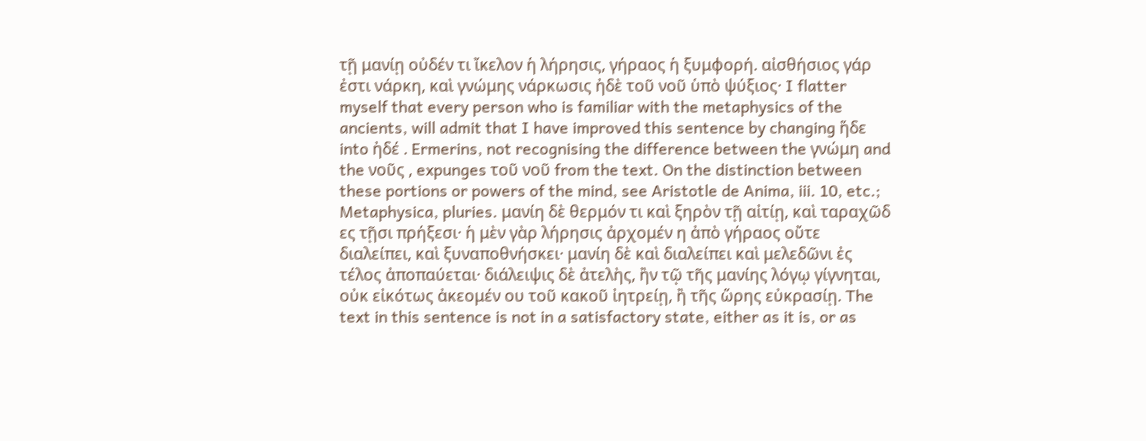τῇ μανίῃ οὐδέν τι ἴκελον ἡ λήρησις, γήραος ἡ ξυμφορή. αἰσθήσιος γάρ ἐστι νάρκη, καὶ γνώμης νάρκωσις ἠδὲ τοῦ νοῦ ὑπὸ ψύξιος· I flatter myself that every person who is familiar with the metaphysics of the ancients, will admit that I have improved this sentence by changing ἥδε into ἠδέ . Ermerins, not recognising the difference between the γνώμη and the νοῦς , expunges τοῦ νοῦ from the text. On the distinction between these portions or powers of the mind, see Aristotle de Anima, iii. 10, etc.; Metaphysica, pluries. μανίη δὲ θερμόν τι καὶ ξηρὸν τῇ αἰτίῃ, καὶ ταραχῶδ ες τῇσι πρήξεσι· ἡ μὲν γὰρ λήρησις ἀρχομέν η ἀπὸ γήραος οὔτε διαλείπει, καὶ ξυναποθνήσκει· μανίη δὲ καὶ διαλείπει καὶ μελεδῶνι ἐς τέλος ἀποπαύεται· διάλειψις δὲ ἀτελὴς, ἢν τῷ τῆς μανίης λόγῳ γίγνηται, οὐκ εἰκότως ἀκεομέν ου τοῦ κακοῦ ἰητρείῃ, ἢ τῆς ὥρης εὐκρασίῃ. The text in this sentence is not in a satisfactory state, either as it is, or as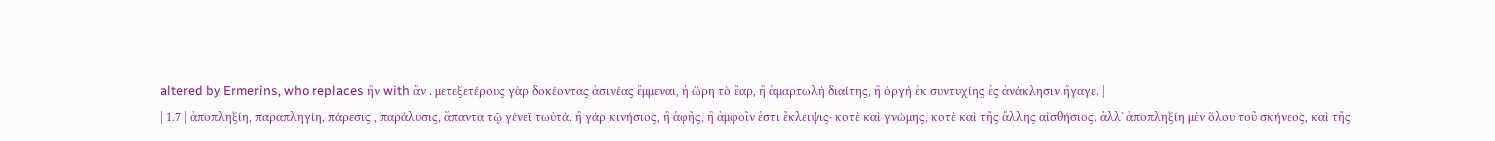altered by Ermerins, who replaces ἢν with ἄν . μετεξετέρους γὰρ δοκέοντας ἀσινέας ἔμμεναι, ἡ ὥρη τὸ ἔαρ, ἢ ἁμαρτωλὴ διαίτης, ἢ ὀργὴ ἐκ συντυχίης ἐς ἀνάκλησιν ἤγαγε. |
| 1.7 | ἀποπληξίη, παραπληγίη, πάρεσις , παράλυσις, ἅπαντα τῷ γένεϊ τωὐτά. ἢ γάρ κινήσιος, ἢ ἁφῆς, ἢ ἀμφοῖν ἐστι ἔκλειψις· κοτὲ καὶ γνώμης, κοτὲ καὶ τῆς ἄλλης αἰσθήσιος. ἀλλʼ ἀποπληξίη μὲν ὅλου τοῦ σκήνεος, καὶ τῆς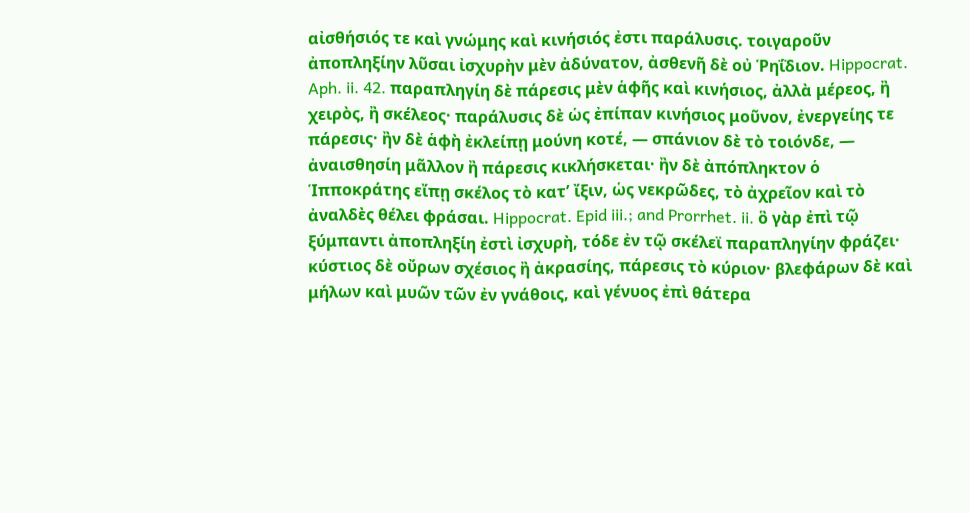αἰσθήσιός τε καὶ γνώμης καὶ κινήσιός ἐστι παράλυσις. τοιγαροῦν ἀποπληξίην λῦσαι ἰσχυρὴν μὲν ἀδύνατον, ἀσθενῆ δὲ οὐ Ῥηΐδιον. Hippocrat. Aph. ii. 42. παραπληγίη δὲ πάρεσις μὲν ἁφῆς καὶ κινήσιος, ἀλλὰ μέρεος, ἢ χειρὸς, ἢ σκέλεος· παράλυσις δὲ ὡς ἐπίπαν κινήσιος μοῦνον, ἐνεργείης τε πάρεσις· ἢν δὲ ἁφὴ ἐκλείπῃ μούνη κοτέ, — σπάνιον δὲ τὸ τοιόνδε, — ἀναισθησίη μᾶλλον ἢ πάρεσις κικλήσκεται· ἢν δὲ ἀπόπληκτον ὁ Ἱπποκράτης εἴπῃ σκέλος τὸ κατʼ ἴξιν, ὡς νεκρῶδες, τὸ ἀχρεῖον καὶ τὸ ἀναλδὲς θέλει φράσαι. Hippocrat. Epid iii.; and Prorrhet. ii. ὃ γὰρ ἐπὶ τῷ ξύμπαντι ἀποπληξίη ἐστὶ ἰσχυρὴ, τόδε ἐν τῷ σκέλεϊ παραπληγίην φράζει· κύστιος δὲ οὔρων σχέσιος ἢ ἀκρασίης, πάρεσις τὸ κύριον· βλεφάρων δὲ καὶ μήλων καὶ μυῶν τῶν ἐν γνάθοις, καὶ γένυος ἐπὶ θάτερα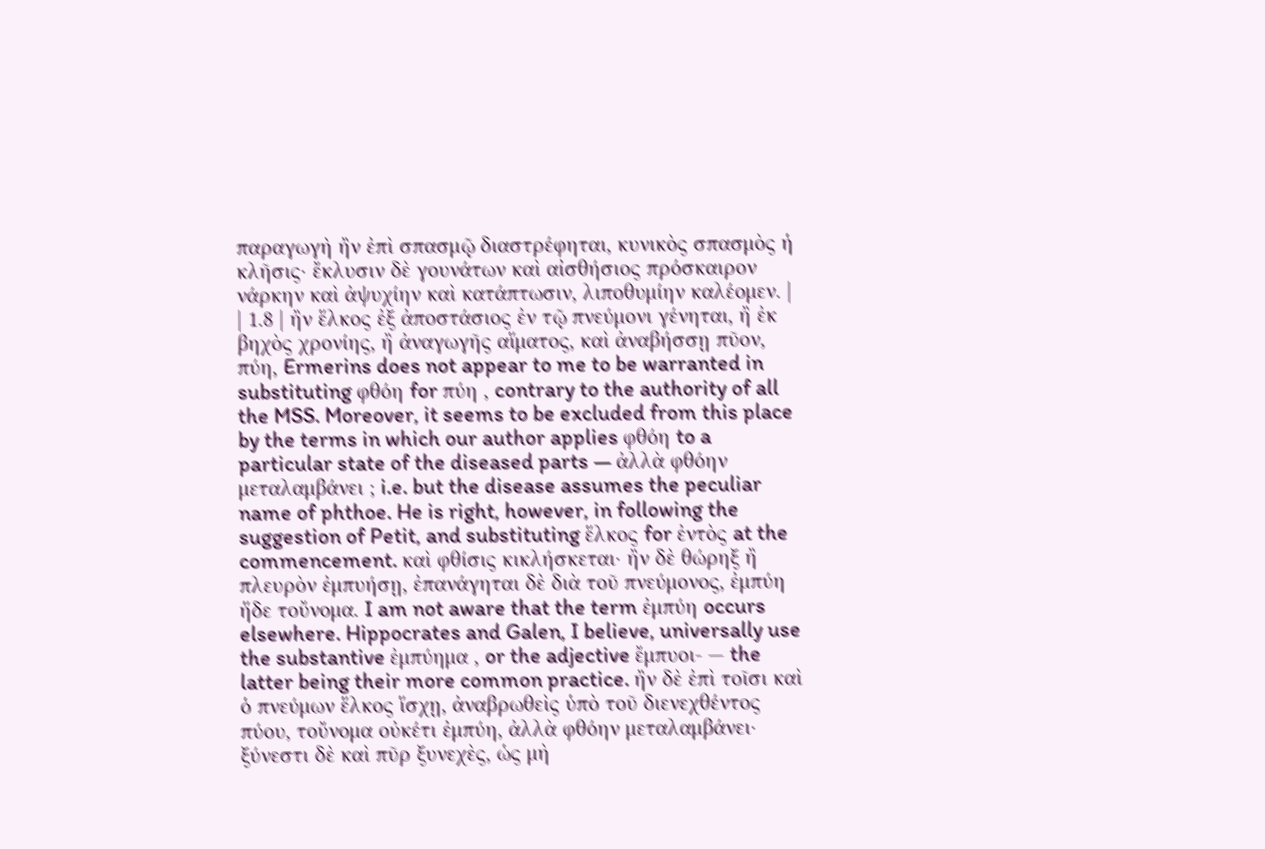παραγωγὴ ἢν ἐπὶ σπασμῷ διαστρέφηται, κυνικὸς σπασμὸς ἡ κλῆσις· ἔκλυσιν δὲ γουνάτων καὶ αἰσθήσιος πρόσκαιρον νάρκην καὶ ἀψυχίην καὶ κατάπτωσιν, λιποθυμίην καλέομεν. |
| 1.8 | ἢν ἕλκος ἐξ ἀποστάσιος ἐν τῷ πνεύμονι γένηται, ἢ ἐκ βηχὸς χρονίης, ἢ ἀναγωγῆς αἵματος, καὶ ἀναβήσσῃ πῦον, πύη, Ermerins does not appear to me to be warranted in substituting φθόη for πύη , contrary to the authority of all the MSS. Moreover, it seems to be excluded from this place by the terms in which our author applies φθόη to a particular state of the diseased parts — ἀλλὰ φθόην μεταλαμβάνει ; i.e. but the disease assumes the peculiar name of phthoe. He is right, however, in following the suggestion of Petit, and substituting ἕλκος for ἐντὸς at the commencement. καὶ φθίσις κικλήσκεται· ἢν δὲ θώρηξ ἢ πλευρὸν ἐμπυήσῃ, ἐπανάγηται δὲ διὰ τοῦ πνεύμονος, ἐμπύη ἥδε τοὔνομα. I am not aware that the term ἐμπύη occurs elsewhere. Hippocrates and Galen, I believe, universally use the substantive ἐμπύημα , or the adjective ἔμπυοι- — the latter being their more common practice. ἢν δὲ ἐπὶ τοῖσι καὶ ὁ πνεύμων ἕλκος ἵσχῃ, ἀναβρωθεὶς ὑπὸ τοῦ διενεχθέντος πύου, τοὔνομα οὐκέτι ἐμπύη, ἀλλὰ φθόην μεταλαμβάνει· ξύνεστι δὲ καὶ πῦρ ξυνεχὲς, ὡς μὴ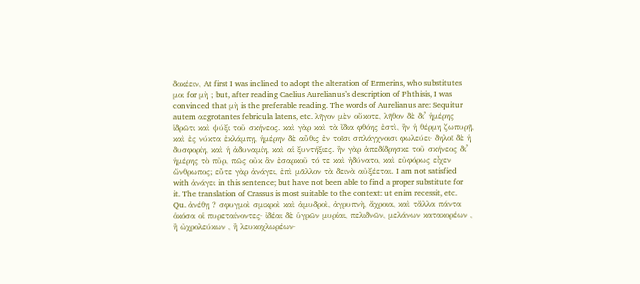δοκέειν, At first I was inclined to adopt the alteration of Ermerins, who substitutes μοι for μὴ ; but, after reading Caelius Aurelianus’s description of Phthisis, I was convinced that μὴ is the preferable reading. The words of Aurelianus are: Sequitur autem αεgrotantes febricula latens, etc. λῆγον μὲν οὔκοτε, λῆθον δὲ διʼ ἡμέρης ἱδρῶτι καὶ ψύξι τοῦ σκήνεος. καὶ γὰρ καὶ τὰ ἴδια φθόης ἐστὶ, ἢν ἡ θέρμη ζωπυρῇ, καὶ ἐς νύκτα ἐκλάμπῃ, ἡμέρην δὲ αὖθις ἐν τοῖσι σπλάγχνοισι φωλεύει· δηλοῖ δὲ ἡ δυσφορίη, καὶ ἡ ἀδυναμίη, καὶ αἱ ξυντήξιες. ἢν γὰρ ἀπεδίδρησκε τοῦ σκήνεος διʼ ἡμέρης τὸ πῦρ, πῶς οὐκ ἂν ἐσαρκοῦ τό τε καὶ ἠδύνατο, καὶ εὐφόρως εἶχεν ὥνθρωπος; εὖτε γὰρ ἀνάγει, ἐπὶ μᾶλλον τὰ δεινὰ αὐξέεται. I am not satisfied with ἀνάγει in this sentence; but have not been able to find a proper substitute for it. The translation of Crassus is most suitable to the context: ut enim recessit, etc. Qu. ἀνέθῃ ? σφυγμοὶ σμικροὶ καὶ ἀμυδροὶ, ἀγρυπνὴ, ἄχροια, καὶ τἄλλα πάντα ὁκόσα οἱ πυρεταίνοντες· ἰδέαι δὲ ὑγρῶν μυρίαι, πελιδνῶν, μελάνων κατακορέων , ἢ ὠχρολεύκων , ἢ λευκοχλωρέων·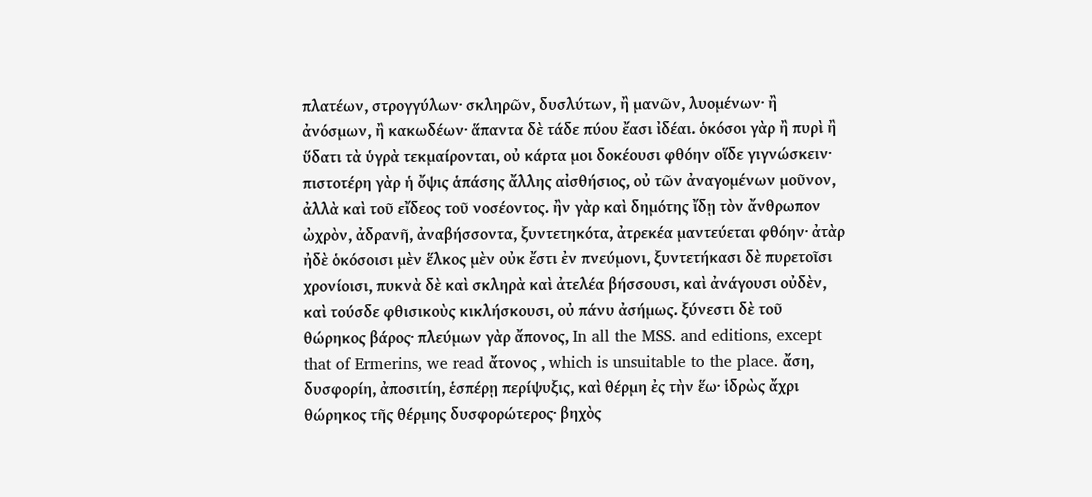πλατέων, στρογγύλων· σκληρῶν, δυσλύτων, ἢ μανῶν, λυομένων· ἢ ἀνόσμων, ἢ κακωδέων· ἅπαντα δὲ τάδε πύου ἔασι ἰδέαι. ὁκόσοι γὰρ ἢ πυρὶ ἢ ὕδατι τὰ ὑγρὰ τεκμαίρονται, οὐ κάρτα μοι δοκέουσι φθόην οἵδε γιγνώσκειν· πιστοτέρη γὰρ ἡ ὄψις ἁπάσης ἄλλης αἰσθήσιος, οὐ τῶν ἀναγομένων μοῦνον, ἀλλὰ καὶ τοῦ εἴδεος τοῦ νοσέοντος. ἢν γὰρ καὶ δημότης ἴδῃ τὸν ἄνθρωπον ὠχρὸν, ἀδρανῆ, ἀναβήσσοντα, ξυντετηκότα, ἀτρεκέα μαντεύεται φθόην· ἀτὰρ ἠδὲ ὁκόσοισι μὲν ἕλκος μὲν οὐκ ἔστι ἐν πνεύμονι, ξυντετήκασι δὲ πυρετοῖσι χρονίοισι, πυκνὰ δὲ καὶ σκληρὰ καὶ ἀτελέα βήσσουσι, καὶ ἀνάγουσι οὐδὲν, καὶ τούσδε φθισικοὺς κικλήσκουσι, οὐ πάνυ ἀσήμως. ξύνεστι δὲ τοῦ θώρηκος βάρος· πλεύμων γὰρ ἄπονος, In all the MSS. and editions, except that of Ermerins, we read ἄτονος , which is unsuitable to the place. ἄση, δυσφορίη, ἀποσιτίη, ἑσπέρῃ περίψυξις, καὶ θέρμη ἐς τὴν ἕω· ἱδρὼς ἄχρι θώρηκος τῆς θέρμης δυσφορώτερος· βηχὸς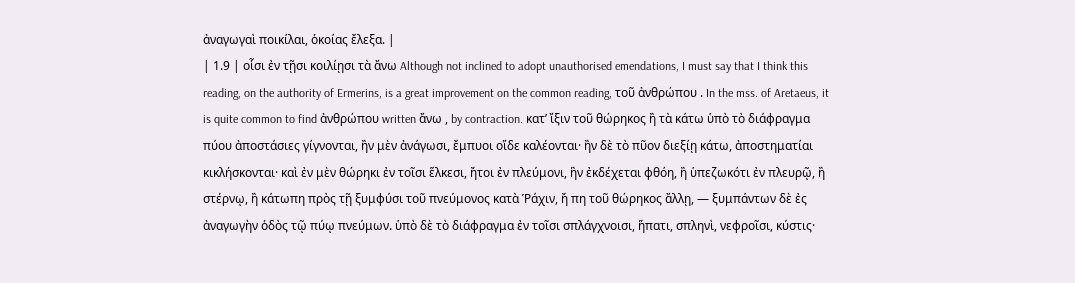ἀναγωγαὶ ποικίλαι, ὁκοίας ἔλεξα. |
| 1.9 | οἷσι ἐν τῇσι κοιλίῃσι τὰ ἄνω Although not inclined to adopt unauthorised emendations, I must say that I think this reading, on the authority of Ermerins, is a great improvement on the common reading, τοῦ ἀνθρώπου . In the mss. of Aretaeus, it is quite common to find ἀνθρώπου written ἄνω , by contraction. κατʼ ἴξιν τοῦ θώρηκος ἢ τὰ κάτω ὑπὸ τὸ διάφραγμα πύου ἀποστάσιες γίγνονται, ἢν μὲν ἀνάγωσι, ἔμπυοι οἵδε καλέονται· ἢν δὲ τὸ πῦον διεξίῃ κάτω, ἀποστηματίαι κικλήσκονται· καὶ ἐν μὲν θώρηκι ἐν τοῖσι ἕλκεσι, ἤτοι ἐν πλεύμονι, ἣν ἐκδέχεται φθόη, ἢ ὑπεζωκότι ἐν πλευρῷ, ἢ στέρνῳ, ἢ κάτωπη πρὸς τῇ ξυμφύσι τοῦ πνεύμονος κατὰ Ῥάχιν, ἤ πη τοῦ θώρηκος ἄλλῃ, — ξυμπάντων δὲ ἐς ἀναγωγὴν ὁδὸς τῷ πύῳ πνεύμων. ὑπὸ δὲ τὸ διάφραγμα ἐν τοῖσι σπλάγχνοισι, ἥπατι, σπληνὶ, νεφροῖσι, κύστις·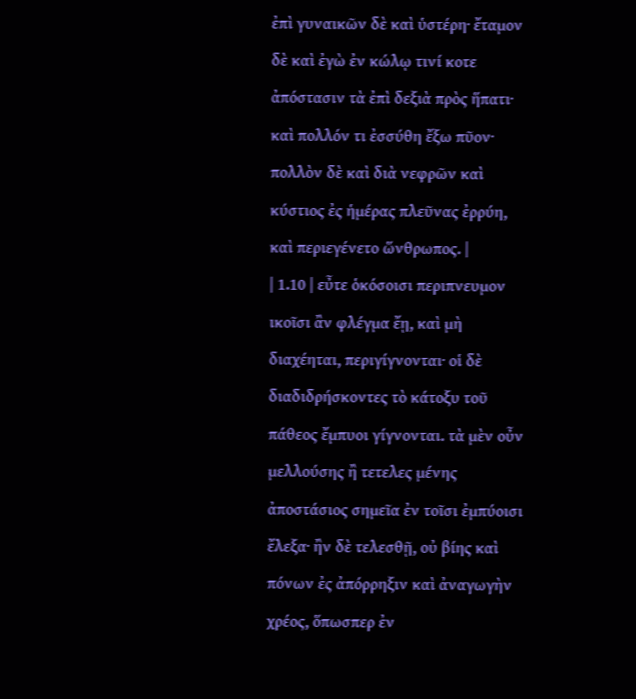ἐπὶ γυναικῶν δὲ καὶ ὑστέρη· ἔταμον δὲ καὶ ἐγὼ ἐν κώλῳ τινί κοτε ἀπόστασιν τὰ ἐπὶ δεξιὰ πρὸς ἥπατι· καὶ πολλόν τι ἐσσύθη ἔξω πῦον· πολλὸν δὲ καὶ διὰ νεφρῶν καὶ κύστιος ἐς ἡμέρας πλεῦνας ἐρρύη, καὶ περιεγένετο ὥνθρωπος. |
| 1.10 | εὖτε ὁκόσοισι περιπνευμον ικοῖσι ἂν φλέγμα ἔῃ, καὶ μὴ διαχέηται, περιγίγνονται· οἱ δὲ διαδιδρήσκοντες τὸ κάτοξυ τοῦ πάθεος ἔμπυοι γίγνονται. τὰ μὲν οὖν μελλούσης ἢ τετελες μένης ἀποστάσιος σημεῖα ἐν τοῖσι ἐμπύοισι ἔλεξα· ἢν δὲ τελεσθῇ, οὐ βίης καὶ πόνων ἐς ἀπόρρηξιν καὶ ἀναγωγὴν χρέος, ὅπωσπερ ἐν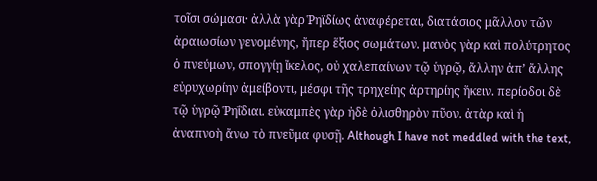τοῖσι σώμασι· ἀλλὰ γὰρ Ῥηϊδίως ἀναφέρεται, διατάσιος μᾶλλον τῶν ἀραιωσίων γενομένης, ἤπερ ἕξιος σωμάτων. μανὸς γὰρ καὶ πολύτρητος ὁ πνεύμων, σπογγίῃ ἴκελος, οὐ χαλεπαίνων τῷ ὑγρῷ, ἄλλην ἀπʼ ἄλλης εὐρυχωρίην ἀμείβοντι, μέσφι τῆς τρηχείης ἀρτηρίης ἥκειν. περίοδοι δὲ τῷ ὑγρῷ Ῥηΐδιαι. εὐκαμπὲς γὰρ ἠδὲ ὀλισθηρὸν πῦον. ἀτὰρ καὶ ἡ ἀναπνοὴ ἄνω τὸ πνεῦμα φυσῇ. Although I have not meddled with the text,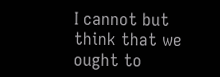I cannot but think that we ought to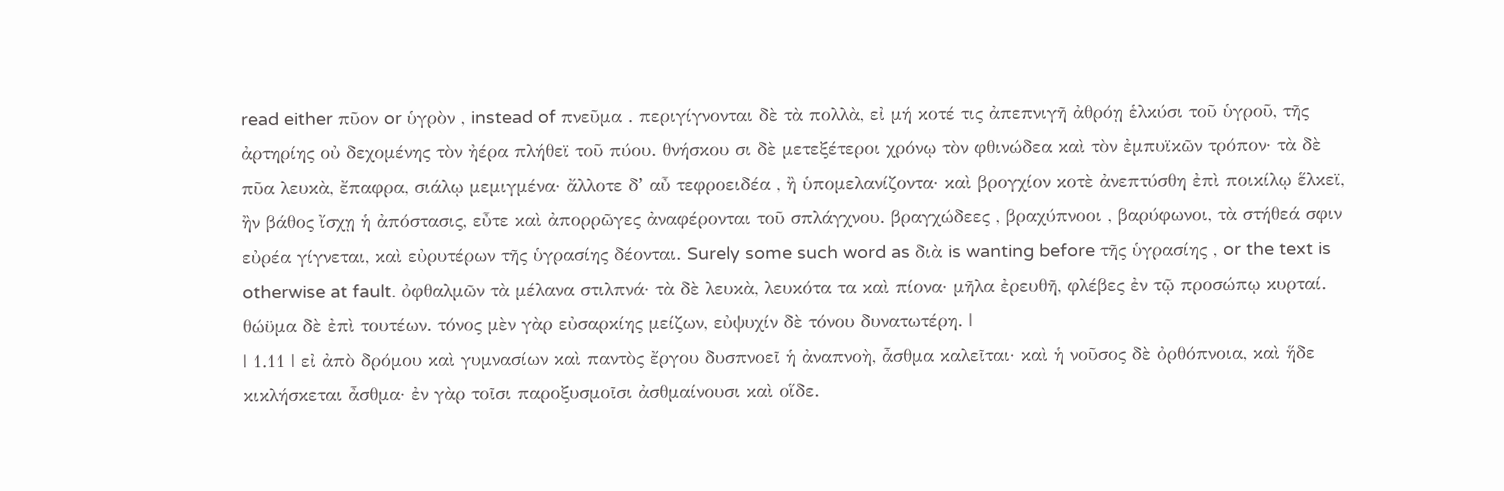read either πῦον or ὑγρὸν , instead of πνεῦμα . περιγίγνονται δὲ τὰ πολλὰ, εἰ μή κοτέ τις ἀπεπνιγῆ ἀθρόῃ ἑλκύσι τοῦ ὑγροῦ, τῆς ἀρτηρίης οὐ δεχομένης τὸν ἠέρα πλήθεϊ τοῦ πύου. θνήσκου σι δὲ μετεξέτεροι χρόνῳ τὸν φθινώδεα καὶ τὸν ἐμπυϊκῶν τρόπον· τὰ δὲ πῦα λευκὰ, ἔπαφρα, σιάλῳ μεμιγμένα· ἄλλοτε δʼ αὖ τεφροειδέα , ἢ ὑπομελανίζοντα· καὶ βρογχίον κοτὲ ἀνεπτύσθη ἐπὶ ποικίλῳ ἕλκεϊ, ἢν βάθος ἴσχῃ ἡ ἀπόστασις, εὖτε καὶ ἀπορρῶγες ἀναφέρονται τοῦ σπλάγχνου. βραγχώδεες , βραχύπνοοι , βαρύφωνοι, τὰ στήθεά σφιν εὐρέα γίγνεται, καὶ εὐρυτέρων τῆς ὑγρασίης δέονται. Surely some such word as διὰ is wanting before τῆς ὑγρασίης , or the text is otherwise at fault. ὀφθαλμῶν τὰ μέλανα στιλπνά· τὰ δὲ λευκὰ, λευκότα τα καὶ πίονα· μῆλα ἐρευθῆ, φλέβες ἐν τῷ προσώπῳ κυρταί. θώϋμα δὲ ἐπὶ τουτέων. τόνος μὲν γὰρ εὐσαρκίης μείζων, εὐψυχίν δὲ τόνου δυνατωτέρη. |
| 1.11 | εἰ ἀπὸ δρόμου καὶ γυμνασίων καὶ παντὸς ἔργου δυσπνοεῖ ἡ ἀναπνοὴ, ἆσθμα καλεῖται· καὶ ἡ νοῦσος δὲ ὀρθόπνοια, καὶ ἥδε κικλήσκεται ἆσθμα· ἐν γὰρ τοῖσι παροξυσμοῖσι ἀσθμαίνουσι καὶ οἵδε.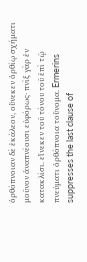ὀρθόπνοιαν δὲ ἐκάλεον, οὕνεκεν ὀρθίῳ σχήματι μοῦνον ἀναπνέουσι εὐφόρως· πνὶξ γὰρ ἐν κατακλίσι. εἵνεκεν τοῦ τόνου τοῦ ἐπὶ τῷ πνεύματι ὀρθόπνοια τοὔνομα. Ermerins suppresses the last clause of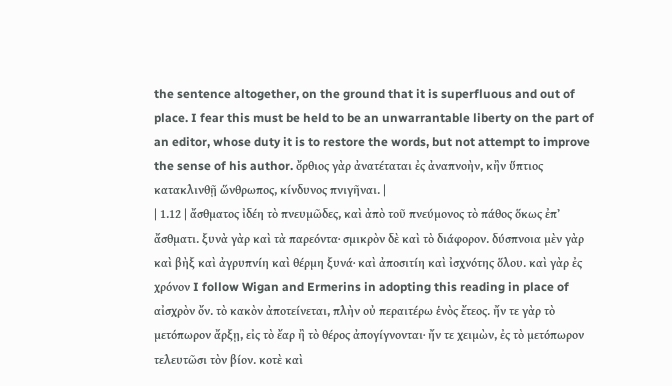the sentence altogether, on the ground that it is superfluous and out of place. I fear this must be held to be an unwarrantable liberty on the part of an editor, whose duty it is to restore the words, but not attempt to improve the sense of his author. ὄρθιος γὰρ ἀνατέταται ἐς ἀναπνοὴν, κἢν ὕπτιος κατακλινθῇ ὥνθρωπος, κίνδυνος πνιγῆναι. |
| 1.12 | ἄσθματος ἰδέη τὸ πνευμῶδες, καὶ ἀπὸ τοῦ πνεύμονος τὸ πάθος ὅκως ἐπʼ ἄσθματι. ξυνὰ γὰρ καὶ τὰ παρεόντα· σμικρὸν δὲ καὶ τὸ διάφορον. δύσπνοια μὲν γὰρ καὶ βὴξ καὶ ἀγρυπνίη καὶ θέρμη ξυνά· καὶ ἀποσιτίη καὶ ἰσχνότης ὅλου. καὶ γὰρ ἐς χρόνον I follow Wigan and Ermerins in adopting this reading in place of αἰσχρὸν ὄν. τὸ κακὸν ἀποτείνεται, πλὴν οὐ περαιτέρω ἑνὸς ἔτεος. ἤν τε γὰρ τὸ μετόπωρον ἄρξῃ, εἰς τὸ ἔαρ ἢ τὸ θέρος ἀπογίγνονται· ἤν τε χειμὼν, ἐς τὸ μετόπωρον τελευτῶσι τὸν βίον. κοτὲ καὶ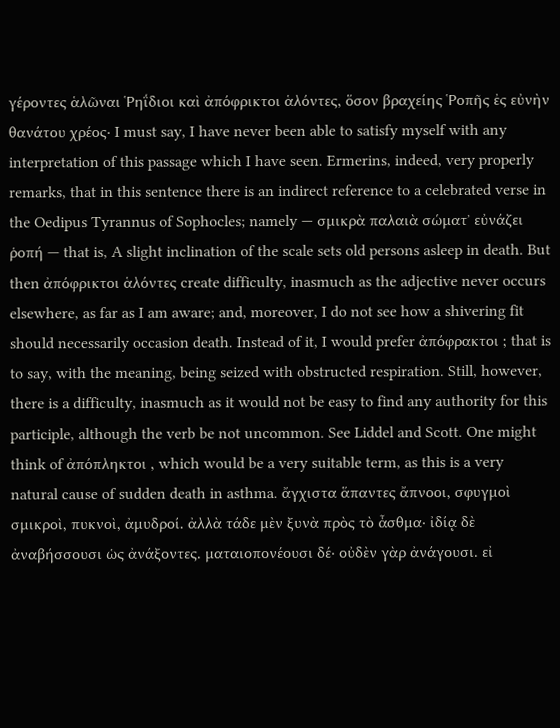γέροντες ἁλῶναι Ῥηΐδιοι καὶ ἀπόφρικτοι ἁλόντες, ὅσον βραχείης Ῥοπῆς ἐς εὐνὴν θανάτου χρέος· I must say, I have never been able to satisfy myself with any interpretation of this passage which I have seen. Ermerins, indeed, very properly remarks, that in this sentence there is an indirect reference to a celebrated verse in the Oedipus Tyrannus of Sophocles; namely — σμικρὰ παλαιὰ σώματʼ εὐνάζει ῥοπή — that is, A slight inclination of the scale sets old persons asleep in death. But then ἀπόφρικτοι ἁλόντες create difficulty, inasmuch as the adjective never occurs elsewhere, as far as I am aware; and, moreover, I do not see how a shivering fit should necessarily occasion death. Instead of it, I would prefer ἀπόφρακτοι ; that is to say, with the meaning, being seized with obstructed respiration. Still, however, there is a difficulty, inasmuch as it would not be easy to find any authority for this participle, although the verb be not uncommon. See Liddel and Scott. One might think of ἀπόπληκτοι , which would be a very suitable term, as this is a very natural cause of sudden death in asthma. ἄγχιστα ἅπαντες ἄπνοοι, σφυγμοὶ σμικροὶ, πυκνοὶ, ἀμυδροί. ἀλλὰ τάδε μὲν ξυνὰ πρὸς τὸ ἆσθμα· ἰδίᾳ δὲ ἀναβήσσουσι ὡς ἀνάξοντες. ματαιοπονέουσι δέ· οὐδὲν γὰρ ἀνάγουσι. εἰ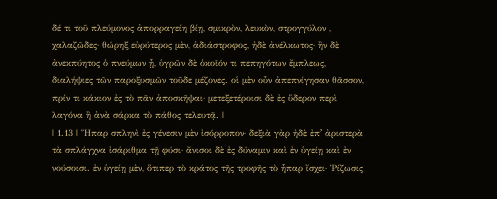δέ τι τοῦ πλεύμονος ἀπορραγείη βίῃ, σμικρὸν, λευκὸν, στρογγύλον , χαλαζῶδες· θώρηξ εὐρύτερος μὲν, ἀδιάστροφος, ἠδὲ ἀνέλκωτος· ἢν δὲ ἀνεκπύητος ὁ πνεύμων ᾖ, ὑγρῶν δὲ ὁκοῖόν τι πεπηγότων ἔμπλεως, διαλήψιες τῶν παροξυσμῶν τοῦδε μέζονες. οἱ μὲν οὖν ἀπεπνίγησαν θᾶσσον, πρίν τι κάκιον ἐς τὸ πᾶν ἀποσκῆψαι· μετεξετέροισι δὲ ἐς ὕδερον περὶ λαγόνα ἢ ἀνὰ σάρκα τὸ πάθος τελευτᾷ. |
| 1.13 | Ἥπαρ σπληνὶ ἐς γένεσιν μὲν ἰσόρροπον· δεξιὰ γὰρ ἠδὲ ἐπʼ ἀριστερὰ τὰ σπλάγχνα ἰσάριθμα τῇ φύσι· ἄνισοι δὲ ἐς δύναμιν καὶ ἐν ὑγείῃ καὶ ἐν νούσοισι. ἐν ὑγείῃ μὲν, ὅτιπερ τὸ κράτος τῆς τροφῆς τὸ ἧπαρ ἴσχει· Ῥίζωσις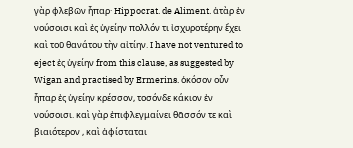γὰρ φλεβῶν ἧπαρ· Hippocrat. de Aliment. ἀτὰρ ἐν νούσοισι καὶ ἐς ὑγείην πολλόν τι ἰσχυροτέρην ἔχει καὶ τοῦ θανάτου τὴν αἰτίην. I have not ventured to eject ἐς ὑγείην from this clause, as suggested by Wigan and practised by Ermerins. ὁκόσον οὖν ἧπαρ ἐς ὑγείην κρέσσον, τοσόνδε κάκιον ἐν νούσοισι. καὶ γὰρ ἐπιφλεγμαίνει θᾶσσόν τε καὶ βιαιότερον , καὶ ἀφίσταται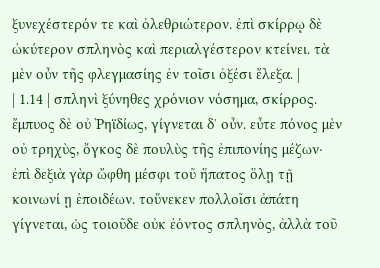ξυνεχέστερόν τε καὶ ὀλεθριώτερον. ἐπὶ σκίρρῳ δὲ ὠκύτερον σπληνὸς καὶ περιαλγέστερον κτείνει. τὰ μὲν οὖν τῆς φλεγμασίης ἐν τοῖσι ὀξέσι ἔλεξα. |
| 1.14 | σπληνὶ ξύνηθες χρόνιον νόσημα, σκίρρος. ἔμπυος δὲ οὐ Ῥηϊδίως, γίγνεται δʼ οὖν. εὖτε πόνος μὲν οὐ τρηχὺς, ὄγκος δὲ πουλὺς τῆς ἐπιπονίης μέζων· ἐπὶ δεξιὰ γὰρ ὤφθη μέσφι τοῦ ἥπατος ὅλῃ τῇ κοινωνί ῃ ἐποιδέων. τοὔνεκεν πολλοῖσι ἀπάτη γίγνεται, ὡς τοιοῦδε οὐκ ἐόντος σπληνὸς, ἀλλὰ τοῦ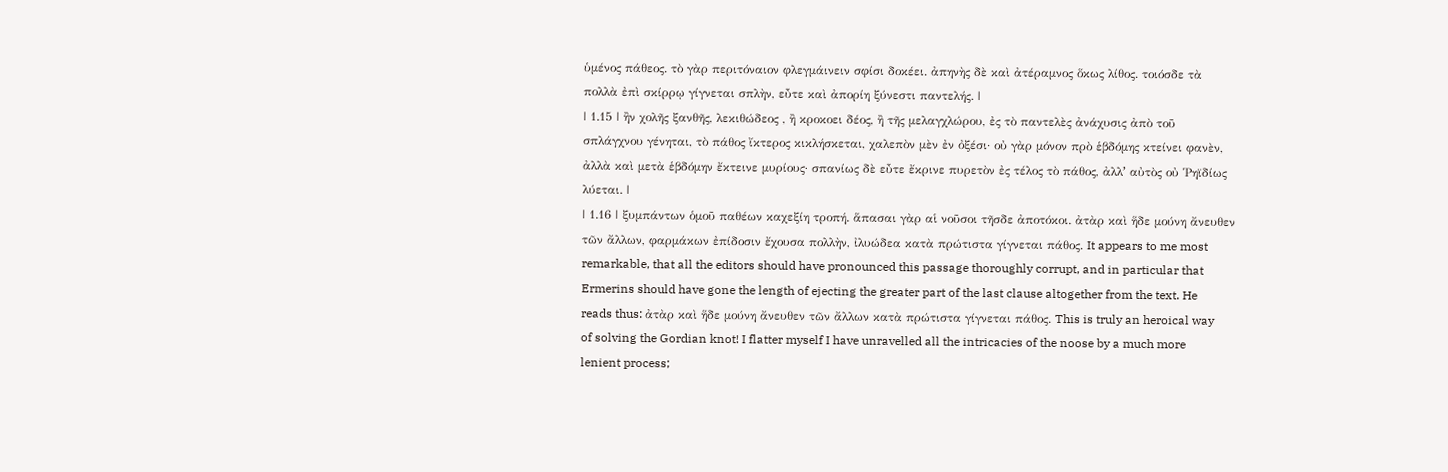ὑμένος πάθεος. τὸ γὰρ περιτόναιον φλεγμάινειν σφίσι δοκέει. ἀπηνὴς δὲ καὶ ἀτέραμνος ὅκως λίθος. τοιόσδε τὰ πολλὰ ἐπὶ σκίρρῳ γίγνεται σπλὴν, εὖτε καὶ ἀπορίη ξύνεστι παντελής. |
| 1.15 | ἢν χολῆς ξανθῆς, λεκιθώδεος , ἢ κροκοει δέος, ἢ τῆς μελαγχλώρου, ἐς τὸ παντελὲς ἀνάχυσις ἀπὸ τοῦ σπλάγχνου γένηται, τὸ πάθος ἴκτερος κικλήσκεται, χαλεπὸν μὲν ἐν ὀξέσι· οὐ γὰρ μόνον πρὸ ἑβδόμης κτείνει φανὲν, ἀλλὰ καὶ μετὰ ἑβδόμην ἔκτεινε μυρίους· σπανίως δὲ εὖτε ἔκρινε πυρετὸν ἐς τέλος τὸ πάθος, ἀλλʼ αὐτὸς οὐ Ῥηϊδίως λύεται. |
| 1.16 | ξυμπάντων ὁμοῦ παθέων καχεξίη τροπή. ἅπασαι γὰρ αἱ νοῦσοι τῆσδε ἀποτόκοι. ἀτὰρ καὶ ἥδε μούνη ἄνευθεν τῶν ἄλλων, φαρμάκων ἐπίδοσιν ἔχουσα πολλὴν, ἰλυώδεα κατὰ πρώτιστα γίγνεται πάθος. It appears to me most remarkable, that all the editors should have pronounced this passage thoroughly corrupt, and in particular that Ermerins should have gone the length of ejecting the greater part of the last clause altogether from the text. He reads thus: ἀτὰρ καὶ ἥδε μούνη ἄνευθεν τῶν ἄλλων κατὰ πρώτιστα γίγνεται πάθος. This is truly an heroical way of solving the Gordian knot! I flatter myself I have unravelled all the intricacies of the noose by a much more lenient process;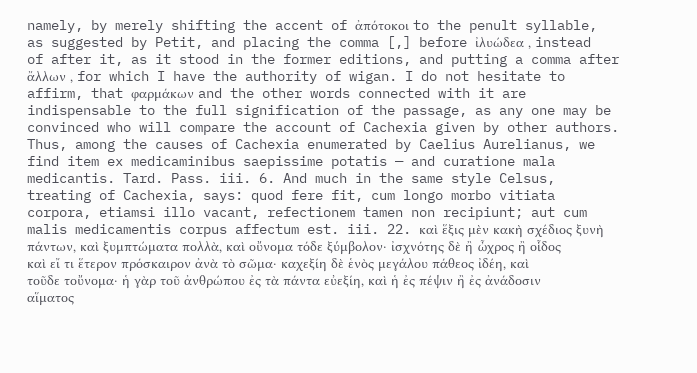namely, by merely shifting the accent of ἀπότοκοι to the penult syllable, as suggested by Petit, and placing the comma [,] before ἰλυώδεα , instead of after it, as it stood in the former editions, and putting a comma after ἄλλων , for which I have the authority of wigan. I do not hesitate to affirm, that φαρμάκων and the other words connected with it are indispensable to the full signification of the passage, as any one may be convinced who will compare the account of Cachexia given by other authors. Thus, among the causes of Cachexia enumerated by Caelius Aurelianus, we find item ex medicaminibus saepissime potatis — and curatione mala medicantis. Tard. Pass. iii. 6. And much in the same style Celsus, treating of Cachexia, says: quod fere fit, cum longo morbo vitiata corpora, etiamsi illo vacant, refectionem tamen non recipiunt; aut cum malis medicamentis corpus affectum est. iii. 22. καὶ ἕξις μὲν κακὴ σχέδιος ξυνὴ πάντων, καὶ ξυμπτώματα πολλὰ, καὶ οὔνομα τόδε ξύμβολον· ἰσχνότης δὲ ἢ ὦχρος ἢ οἷδος καὶ εἴ τι ἕτερον πρόσκαιρον ἀνὰ τὸ σῶμα· καχεξίη δὲ ἑνὸς μεγάλου πάθεος ἰδέη, καὶ τοῦδε τοὔνομα· ἡ γὰρ τοῦ ἀνθρώπου ἐς τὰ πάντα εὐεξίη, καὶ ἡ ἐς πέψιν ἢ ἐς ἀνάδοσιν αἵματος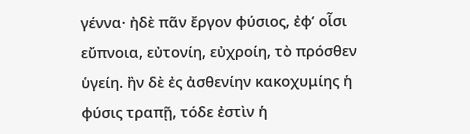γέννα· ἠδὲ πᾶν ἔργον φύσιος, ἐφʼ οἷσι εὔπνοια, εὐτονίη, εὐχροίη, τὸ πρόσθεν ὑγείη. ἢν δὲ ἐς ἀσθενίην κακοχυμίης ἡ φύσις τραπῇ, τόδε ἐστὶν ἡ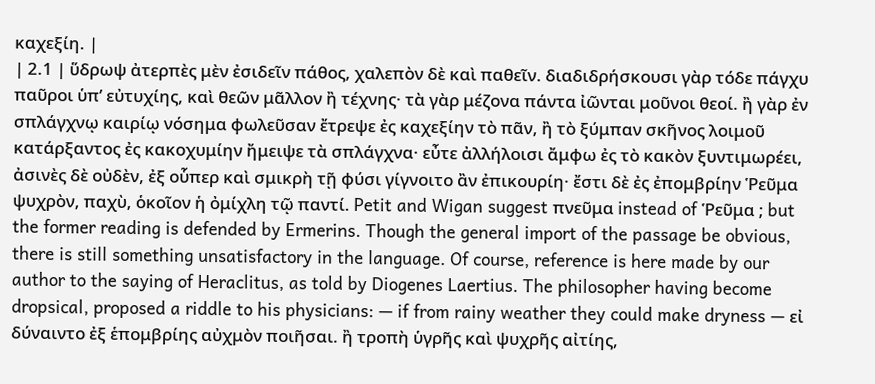καχεξίη. |
| 2.1 | ὕδρωψ ἀτερπὲς μὲν ἐσιδεῖν πάθος, χαλεπὸν δὲ καὶ παθεῖν. διαδιδρήσκουσι γὰρ τόδε πάγχυ παῦροι ὑπʼ εὐτυχίης, καὶ θεῶν μᾶλλον ἢ τέχνης· τὰ γὰρ μέζονα πάντα ἰῶνται μοῦνοι θεοί. ἢ γὰρ ἐν σπλάγχνῳ καιρίῳ νόσημα φωλεῦσαν ἔτρεψε ἐς καχεξίην τὸ πᾶν, ἢ τὸ ξύμπαν σκῆνος λοιμοῦ κατάρξαντος ἐς κακοχυμίην ἤμειψε τὰ σπλάγχνα· εὖτε ἀλλήλοισι ἄμφω ἐς τὸ κακὸν ξυντιμωρέει, ἀσινὲς δὲ οὐδὲν, ἐξ οὗπερ καὶ σμικρὴ τῇ φύσι γίγνοιτο ἂν ἐπικουρίη· ἔστι δὲ ἐς ἐπομβρίην Ῥεῦμα ψυχρὸν, παχὺ, ὁκοῖον ἡ ὀμίχλη τῷ παντί. Petit and Wigan suggest πνεῦμα instead of Ῥεῦμα ; but the former reading is defended by Ermerins. Though the general import of the passage be obvious, there is still something unsatisfactory in the language. Of course, reference is here made by our author to the saying of Heraclitus, as told by Diogenes Laertius. The philosopher having become dropsical, proposed a riddle to his physicians: — if from rainy weather they could make dryness — εἰ δύναιντο ἐξ ἑπομβρίης αὐχμὸν ποιῆσαι. ἢ τροπὴ ὑγρῆς καὶ ψυχρῆς αἰτίης,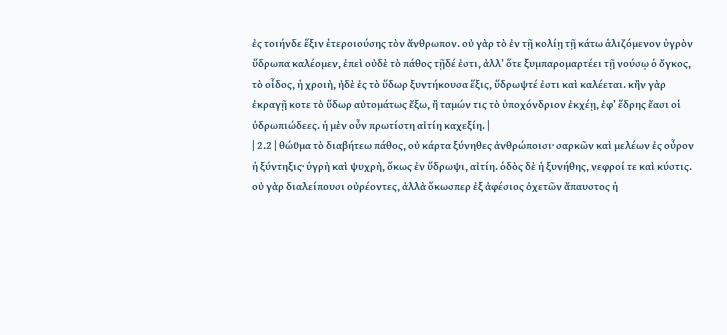ἐς τοιήνδε ἕξιν ἑτεροιούσης τὸν ἄνθρωπον. οὐ γὰρ τὸ ἐν τῇ κολίῃ τῇ κάτω ἁλιζόμενον ὑγρὸν ὕδρωπα καλέομεν, ἐπεὶ οὐδὲ τὸ πάθος τῇδέ ἐστι, ἀλλʼ ὅτε ξυμπαρομαρτέει τῇ νούσῳ ὁ ὄγκος, τὸ οἶδος, ἡ χροιὴ, ἠδὲ ἐς τὸ ὕδωρ ξυντήκουσα ἕξις, ὕδρωψτέ ἐστι καὶ καλέεται. κἢν γὰρ ἐκραγῇ κοτε τὸ ὕδωρ αὐτομάτως ἔξω, ἢ ταμών τις τὸ ὑποχόνδριον ἐκχέῃ, ἐφʼ ἕδρης ἔασι οἱ ὑδρωπιώδεες. ἡ μὲν οὖν πρωτίστη αἰτίη καχεξίη. |
| 2.2 | θώϋμα τὸ διαβήτεω πάθος, οὐ κάρτα ξύνηθες ἀνθρώποισι· σαρκῶν καὶ μελέων ἐς οὖρον ἡ ξύντηξις· ὑγρὴ καὶ ψυχρὴ, ὅκως ἐν ὕδρωψι, αἰτίη. ὁδὸς δὲ ἡ ξυνήθης, νεφροί τε καὶ κύστις. οὐ γὰρ διαλείπουσι οὐρέοντες, ἀλλὰ ὅκωσπερ ἐξ ἀφέσιος ὀχετῶν ἄπαυστος ἡ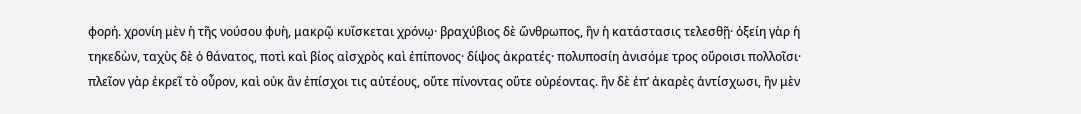φορή. χρονίη μὲν ἡ τῆς νούσου φυὴ, μακρῷ κυΐσκεται χρόνῳ· βραχύβιος δὲ ὥνθρωπος, ἢν ἡ κατάστασις τελεσθῇ· ὀξείη γὰρ ἡ τηκεδὼν, ταχὺς δὲ ὁ θάνατος, ποτὶ καὶ βίος αἰσχρὸς καὶ ἐπίπονος· δίψος ἀκρατές· πολυποσίη ἀνισόμε τρος οὔροισι πολλοῖσι· πλεῖον γὰρ ἐκρεῖ τὸ οὖρον, καὶ οὐκ ἂν ἐπίσχοι τις αὐτέους, οὔτε πίνοντας οὔτε οὐρέοντας. ἢν δὲ ἐπʼ ἀκαρὲς ἀντίσχωσι, ἢν μὲν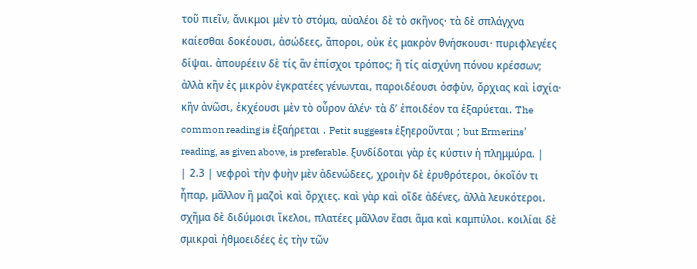τοῦ πιεῖν, ἄνικμοι μὲν τὸ στόμα, αὐαλέοι δὲ τὸ σκῆνος· τὰ δὲ σπλάγχνα καίεσθαι δοκέουσι, ἀσώδεες, ἄποροι, οὐκ ἐς μακρὸν θνήσκουσι· πυριφλεγέες δίψαι. ἀπουρέειν δὲ τίς ἂν ἐπίσχοι τρόπος; ἢ τίς αἰσχύνη πόνου κρέσσων; ἀλλὰ κἢν ἐς μικρὸν ἐγκρατέες γένωνται, παροιδέουσι ὀσφὺν, ὄρχιας καὶ ἰσχία· κἢν ἀνῶσι, ἐκχέουσι μὲν τὸ οὖρον ἁλέν· τὰ δʼ ἐποιδέον τα ἐξαρύεται. The common reading is ἐξαήρεται . Petit suggests ἐξηεροῦνται ; but Ermerins’ reading, as given above, is preferable. ξυνδίδοται γὰρ ἐς κύστιν ἡ πλημμύρα. |
| 2.3 | νεφροὶ τὴν φυὴν μὲν ἀδενώδεες, χροιὴν δὲ ἐρυθρότεροι, ὁκοῖόν τι ἧπαρ, μᾶλλον ἢ μαζοὶ καὶ ὄρχιες. καὶ γὰρ καὶ οἵδε ἀδένες, ἀλλὰ λευκότεροι. σχῆμα δὲ διδύμοισι ἴκελοι, πλατέες μᾶλλον ἔασι ἅμα καὶ καμπύλοι. κοιλίαι δὲ σμικραὶ ἠθμοειδέες ἐς τὴν τῶν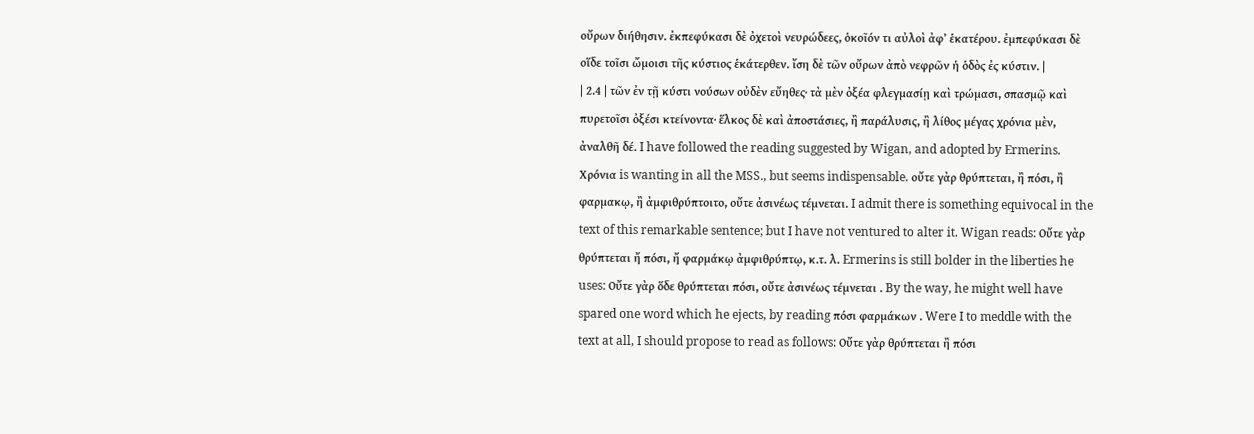οὔρων διήθησιν. ἐκπεφύκασι δὲ ὀχετοὶ νευρώδεες, ὁκοῖόν τι αὐλοὶ ἀφʼ ἑκατέρου. ἐμπεφύκασι δὲ οἵδε τοῖσι ὤμοισι τῆς κύστιος ἑκάτερθεν. ἴση δὲ τῶν οὔρων ἀπὸ νεφρῶν ἡ ὁδὸς ἐς κύστιν. |
| 2.4 | τῶν ἐν τῇ κύστι νούσων οὐδὲν εὔηθες· τὰ μὲν ὀξέα φλεγμασίῃ καὶ τρώμασι, σπασμῷ καὶ πυρετοῖσι ὀξέσι κτείνοντα· ἕλκος δὲ καὶ ἀποστάσιες, ἢ παράλυσις, ἢ λίθος μέγας χρόνια μὲν, ἀναλθῆ δέ. I have followed the reading suggested by Wigan, and adopted by Ermerins. Χρόνια is wanting in all the MSS., but seems indispensable. οὔτε γὰρ θρύπτεται, ἢ πόσι, ἢ φαρμακῳ, ἢ ἀμφιθρύπτοιτο, οὔτε ἀσινέως τέμνεται. I admit there is something equivocal in the text of this remarkable sentence; but I have not ventured to alter it. Wigan reads: Οὔτε γὰρ θρύπτεται ἤ πόσι, ἤ φαρμάκῳ ἀμφιθρύπτῳ, κ.τ. λ. Ermerins is still bolder in the liberties he uses: Οὔτε γὰρ ὅδε θρύπτεται πόσι, οὔτε ἀσινέως τέμνεται . By the way, he might well have spared one word which he ejects, by reading πόσι φαρμάκων . Were I to meddle with the text at all, I should propose to read as follows: Οὔτε γὰρ θρύπτεται ἢ πόσι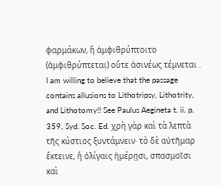φαρμάκων, ἢ ἀμφιθρύπτοιτο (ἀμφιθρύπτεται̣) οὔτε ἀσινέως τέμνεται . I am willing to believe that the passage contains allusions to Lithotripsy, Lithotrity, and Lithotomy!! See Paulus Aegineta t. ii. p. 359, Syd. Soc. Ed. χρὴ γὰρ καὶ τὰ λεπτὰ τῆς κύστιος ξυντάμνειν· τὸ δὲ αὐτῆμαρ ἔκτεινε, ἢ ὀλίγαις ἡμέρῃσι, σπασμοῖσι καὶ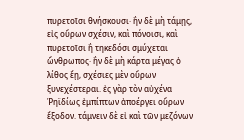πυρετοῖσι θνήσκουσι· ἢν δὲ μὴ τάμῃς, εἰς οὔρων σχέσιν, καὶ πόνοισι, καὶ πυρετοῖσι ἢ τηκεδόσι σμύχεται ὥνθρωπος· ἢν δὲ μὴ κάρτα μέγας ὁ λίθος ἔῃ, σχέσιες μὲν οὔρων ξυνεχέστεραι. ἐς γὰρ τὸν αὐχένα Ῥηϊδίως ἐμπίπτων ἀποέργει οὔρων ἔξοδον. τάμνειν δὲ εἰ καὶ τῶν μεζόνων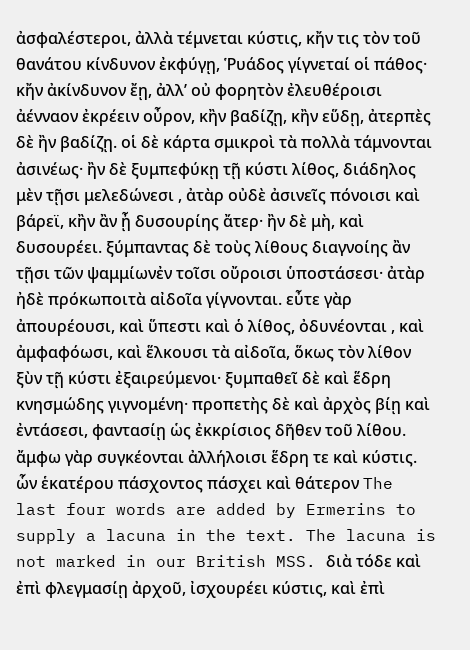ἀσφαλέστεροι, ἀλλὰ τέμνεται κύστις, κἤν τις τὸν τοῦ θανάτου κίνδυνον ἐκφύγῃ, Ῥυάδος γίγνεταί οἱ πάθος· κἤν ἀκίνδυνον ἔῃ, ἀλλʼ οὐ φορητὸν ἐλευθέροισι ἀένναον ἐκρέειν οὖρον, κἢν βαδίζῃ, κἢν εὕδῃ, ἀτερπὲς δὲ ἢν βαδίζῃ. οἱ δὲ κάρτα σμικροὶ τὰ πολλὰ τάμνονται ἀσινέως· ἢν δὲ ξυμπεφύκῃ τῇ κύστι λίθος, διάδηλος μὲν τῇσι μελεδώνεσι , ἀτὰρ οὐδὲ ἀσινεῖς πόνοισι καὶ βάρεϊ, κἢν ἂν ᾖ δυσουρίης ἄτερ· ἢν δὲ μὴ, καὶ δυσουρέει. ξύμπαντας δὲ τοὺς λίθους διαγνοίης ἂν τῇσι τῶν ψαμμίωνἐν τοῖσι οὔροισι ὑποστάσεσι· ἀτὰρ ἠδὲ πρόκωποιτὰ αἰδοῖα γίγνονται. εὖτε γὰρ ἀπουρέουσι, καὶ ὕπεστι καὶ ὁ λίθος, ὀδυνέονται , καὶ ἀμφαφόωσι, καὶ ἕλκουσι τὰ αἰδοῖα, ὅκως τὸν λίθον ξὺν τῇ κύστι ἐξαιρεύμενοι· ξυμπαθεῖ δὲ καὶ ἕδρη κνησμώδης γιγνομένη· προπετὴς δὲ καὶ ἀρχὸς βίῃ καὶ ἐντάσεσι, φαντασίῃ ὡς ἐκκρίσιος δῆθεν τοῦ λίθου. ἄμφω γὰρ συγκέονται ἀλλήλοισι ἕδρη τε καὶ κύστις. ὧν ἑκατέρου πάσχοντος πάσχει καὶ θάτερον The last four words are added by Ermerins to supply a lacuna in the text. The lacuna is not marked in our British MSS. διὰ τόδε καὶ ἐπὶ φλεγμασίῃ ἀρχοῦ, ἰσχουρέει κύστις, καὶ ἐπὶ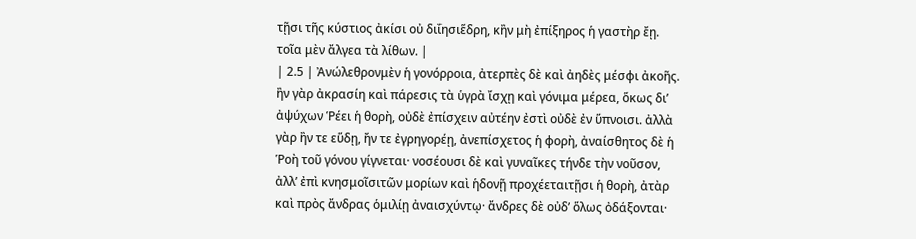τῇσι τῆς κύστιος ἀκίσι οὐ διΐησιἕδρη, κἢν μὴ ἐπίξηρος ἡ γαστὴρ ἔῃ. τοῖα μὲν ἄλγεα τὰ λίθων. |
| 2.5 | Ἀνώλεθρονμὲν ἡ γονόρροια, ἀτερπὲς δὲ καὶ ἀηδὲς μέσφι ἀκοῆς. ἢν γὰρ ἀκρασίη καὶ πάρεσις τὰ ὑγρὰ ἴσχῃ καὶ γόνιμα μέρεα, ὅκως διʼ ἀψύχων Ῥέει ἡ θορὴ, οὐδὲ ἐπίσχειν αὐτέην ἐστὶ οὐδὲ ἐν ὕπνοισι. ἀλλὰ γὰρ ἢν τε εὕδῃ, ἤν τε ἐγρηγορέῃ, ἀνεπίσχετος ἡ φορὴ, ἀναίσθητος δὲ ἡ Ῥοὴ τοῦ γόνου γίγνεται· νοσέουσι δὲ καὶ γυναῖκες τήνδε τὴν νοῦσον, ἀλλʼ ἐπὶ κνησμοῖσιτῶν μορίων καὶ ἡδονῇ προχέεταιτῇσι ἡ θορὴ, ἀτὰρ καὶ πρὸς ἄνδρας ὁμιλίῃ ἀναισχύντῳ· ἄνδρες δὲ οὐδʼ ὅλως ὀδάξονται·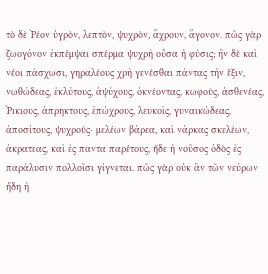τὸ δὲ Ῥέον ὑγρὸν, λεπτὸν, ψυχρὸν, ἄχρουν, ἄγονον. πῶς γὰρ ζωογόνον ἐκπέμψαι σπέρμα ψυχρὴ οὖσα ἡ φύσις; ἢν δὲ καὶ νέοι πάσχωσι, γηραλέους χρὴ γενέσθαι πάντας τὴν ἕξιν, νωθώδεας, ἐκλύτους, ἀψύχους, ὀκνέοντας, κωφοὺς, ἀσθενέας, Ῥικιους, ἀπρηκτους, ἐπώχρους, λευκοὶς, γυναικώδεας, ἀποσίτους, ψυχροὺς· μελέων βάρεα, καὶ νάρκας σκελέων, ἀκρατεας, καὶ ἐς παντα παρέτους, ἥδε ἡ νοῦσος ὁδὸς ἐς παράλυσιν πολλοῖσι γίγνεται. πῶς γὰρ οὐκ ἂν τῶν νεύρων ἤδη ἡ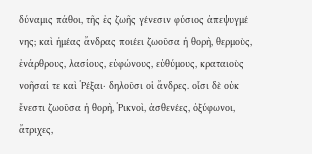δύναμις πάθοι, τῆς ἐς ζωῆς γένεσιν φύσιος ἀπεψυγμέ νης; καὶ ἡμέας ἄνδρας ποιέει ζωοῦσα ἡ θορὴ, θερμοὺς, ἐνάρθρους, λασίους, εὐφώνους, εὐθύμους, κραταιοὺς νοῆσαί τε καὶ Ῥέξαι· δηλοῦσι οἱ ἄνδρες. οἷσι δὲ οὐκ ἔνεστι ζωοῦσα ἡ θορὴ, Ῥικνοὶ, ἀσθενέες, ὀξύφωνοι, ἄτριχες,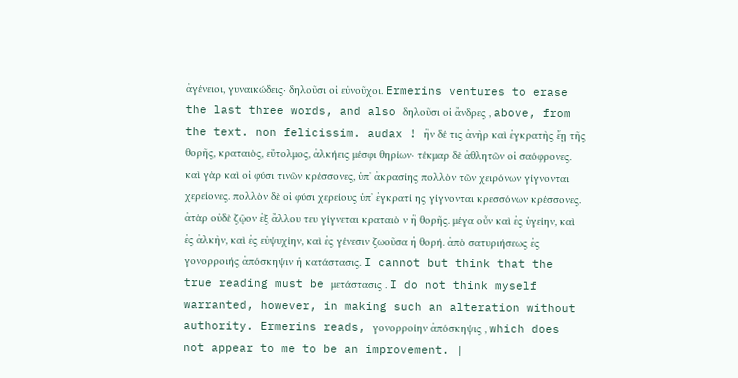ἀγένειοι, γυναικώδεις· δηλοῦσι οἱ εὐνοῦχοι. Ermerins ventures to erase the last three words, and also δηλοῦσι οἱ ἄνδρες , above, from the text. non felicissim. audax ! ἢν δέ τις ἀνὴρ καὶ ἐγκρατὴς ἔῃ τῆς θορῆς, κραταιὸς, εὔτολμος, ἀλκήεις μέσφι θηρίων· τέκμαρ δὲ ἀθλητῶν οἱ σαόφρονες. καὶ γὰρ καὶ οἱ φύσι τινῶν κρέσσονες, ὑπʼ ἀκρασίης πολλὸν τῶν χειρόνων γίγνονται χερείονες. πολλὸν δὲ οἱ φύσι χερείους ὑπʼ ἐγκρατί ης γίγνονται κρεσσόνων κρέσσονες. ἀτὰρ οὐδὲ ζῷον ἐξ ἄλλου τευ γίγνεται κραταιὸ ν ἢ θορῆς. μέγα οὖν καὶ ἐς ὑγείην, καὶ ἐς ἀλκὴν, καὶ ἐς εὐψυχίην, καὶ ἐς γένεσιν ζωοῦσα ἠ θορή. ἀπὸ σατυριήσεως ἐς γονορροιής ἀπόσκηψιν ἡ κατάστασις. I cannot but think that the true reading must be μετάστασις . I do not think myself warranted, however, in making such an alteration without authority. Ermerins reads, γονορροίην ἀπόσκηψις , which does not appear to me to be an improvement. |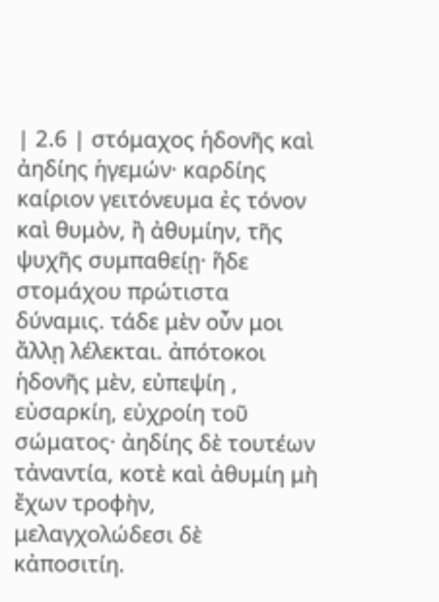| 2.6 | στόμαχος ἡδονῆς καὶ ἀηδίης ἡγεμών· καρδίης καίριον γειτόνευμα ἐς τόνον καὶ θυμὸν, ἢ ἀθυμίην, τῆς ψυχῆς συμπαθείῃ· ἥδε στομάχου πρώτιστα δύναμις. τάδε μὲν οὖν μοι ἄλλῃ λέλεκται. ἀπότοκοι ἡδονῆς μὲν, εὐπεψίη , εὐσαρκίη, εὐχροίη τοῦ σώματος· ἀηδίης δὲ τουτέων τἀναντία, κοτὲ καὶ ἀθυμίη μὴ ἔχων τροφὴν, μελαγχολώδεσι δὲ κἀποσιτίη.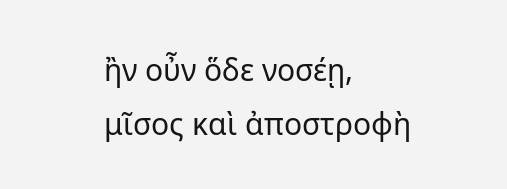ἢν οὖν ὅδε νοσέῃ, μῖσος καὶ ἀποστροφὴ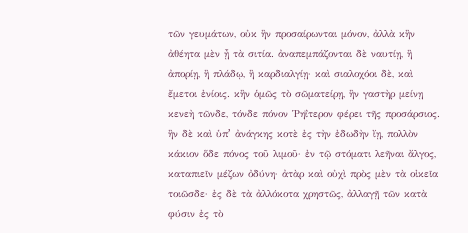τῶν γευμάτων, οὐκ ἢν προσαίρωνται μόνον, ἀλλὰ κἢν ἀθέητα μὲν ᾖ τὰ σιτία. ἀναπεμπάζονται δὲ ναυτίῃ, ἢ ἀπορίῃ, ἢ πλάδῳ, ἢ καρδιαλγίῃ· καὶ σιαλοχόοι δὲ, καὶ ἔμετοι ἐνίοις. κἢν ὁμῶς τὸ σῶματείρῃ, ἢν γαστὴρ μείνῃ κενεὴ τῶνδε, τόνδε πόνον Ῥηΐτερον φέρει τῆς προσάρσιος. ἢν δὲ καὶ ὑπʼ ἀνάγκης κοτὲ ἐς τὴν ἐδωδὴν ἴῃ, πολλὸν κάκιον ὅδε πόνος τοῦ λιμοῦ· ἐν τῷ στόματι λεῆναι ἄλγος, καταπιεῖν μέζων ὀδύνη· ἀτὰρ καὶ οὐχὶ πρὸς μὲν τὰ οἰκεῖα τοιῶσδε· ἐς δὲ τὰ ἀλλόκοτα χρηστῶς, ἀλλαγῇ τῶν κατὰ φύσιν ἐς τὸ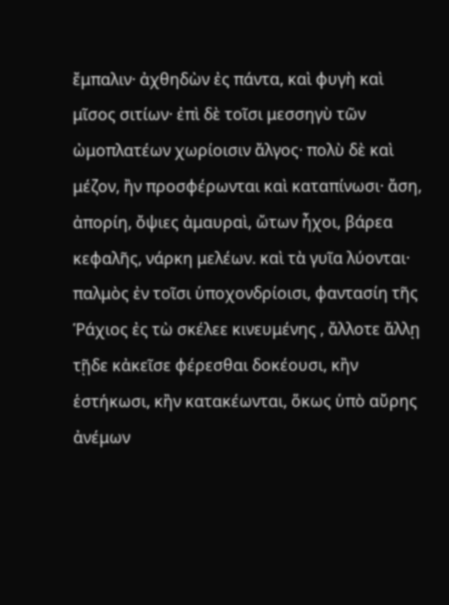ἔμπαλιν· ἀχθηδὼν ἐς πάντα, καὶ φυγὴ καὶ μῖσος σιτίων· ἐπὶ δὲ τοῖσι μεσσηγὺ τῶν ὠμοπλατέων χωρίοισιν ἄλγος· πολὺ δὲ καὶ μέζον, ἢν προσφέρωνται καὶ καταπίνωσι· ἄση, ἀπορίη, ὄψιες ἀμαυραὶ, ὤτων ἦχοι, βάρεα κεφαλῆς, νάρκη μελέων. καὶ τὰ γυῖα λύονται· παλμὸς ἐν τοῖσι ὑποχονδρίοισι, φαντασίη τῆς Ῥάχιος ἐς τὼ σκέλεε κινευμένης , ἄλλοτε ἄλλῃ τῇδε κἀκεῖσε φέρεσθαι δοκέουσι, κἢν ἑστήκωσι, κἢν κατακέωνται, ὅκως ὑπὸ αὔρης ἀνέμων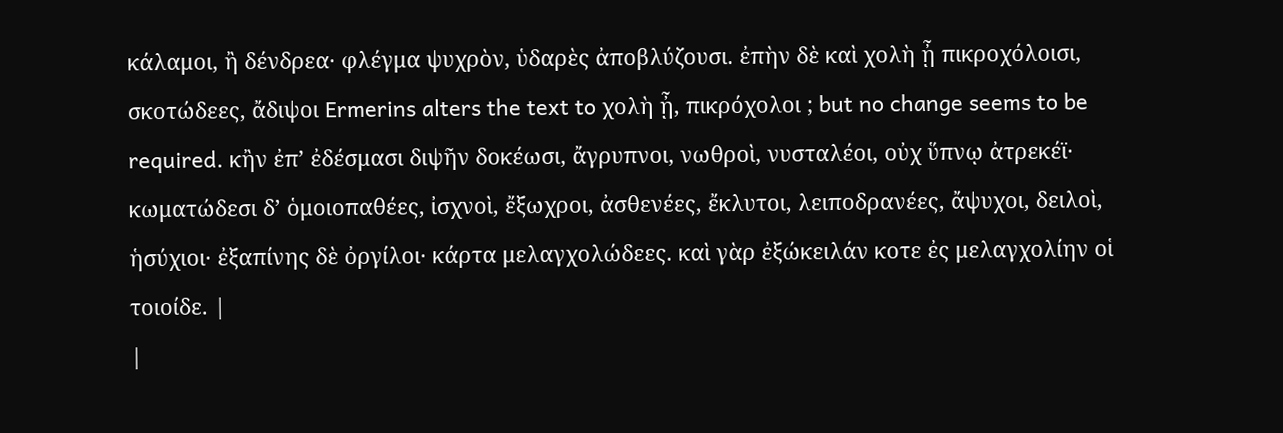κάλαμοι, ἢ δένδρεα· φλέγμα ψυχρὸν, ὑδαρὲς ἀποβλύζουσι. ἐπὴν δὲ καὶ χολὴ ᾖ πικροχόλοισι, σκοτώδεες, ἄδιψοι Ermerins alters the text to χολὴ ᾖ, πικρόχολοι ; but no change seems to be required. κἢν ἐπʼ ἐδέσμασι διψῆν δοκέωσι, ἄγρυπνοι, νωθροὶ, νυσταλέοι, οὐχ ὕπνῳ ἀτρεκέϊ· κωματώδεσι δʼ ὁμοιοπαθέες, ἰσχνοὶ, ἔξωχροι, ἀσθενέες, ἔκλυτοι, λειποδρανέες, ἄψυχοι, δειλοὶ, ἡσύχιοι· ἐξαπίνης δὲ ὀργίλοι· κάρτα μελαγχολώδεες. καὶ γὰρ ἐξώκειλάν κοτε ἐς μελαγχολίην οἱ τοιοίδε. |
|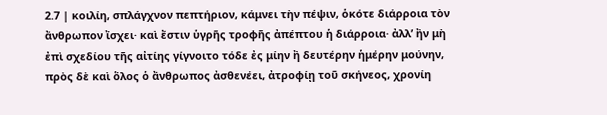2.7 | κοιλίη, σπλάγχνον πεπτήριον, κάμνει τὴν πέψιν, ὁκότε διάρροια τὸν ἄνθρωπον ἴσχει· καὶ ἔστιν ὑγρῆς τροφῆς ἀπέπτου ἡ διάρροια· ἀλλʼ ἢν μὴ ἐπὶ σχεδίου τῆς αἰτίης γίγνοιτο τόδε ἐς μίην ἢ δευτέρην ἡμέρην μούνην, πρὸς δὲ καὶ ὅλος ὁ ἄνθρωπος ἀσθενέει, ἀτροφίῃ τοῦ σκήνεος, χρονίη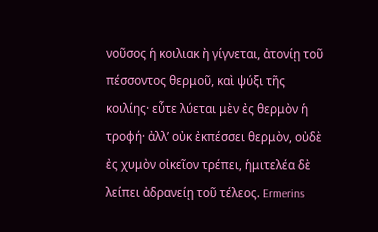νοῦσος ἡ κοιλιακ ὴ γίγνεται, ἀτονίῃ τοῦ πέσσοντος θερμοῦ, καὶ ψύξι τῆς κοιλίης· εὖτε λύεται μὲν ἐς θερμὸν ἡ τροφή· ἀλλʼ οὐκ ἐκπέσσει θερμὸν, οὐδὲ ἐς χυμὸν οἰκεῖον τρέπει, ἡμιτελέα δὲ λείπει ἀδρανείῃ τοῦ τέλεος. Ermerins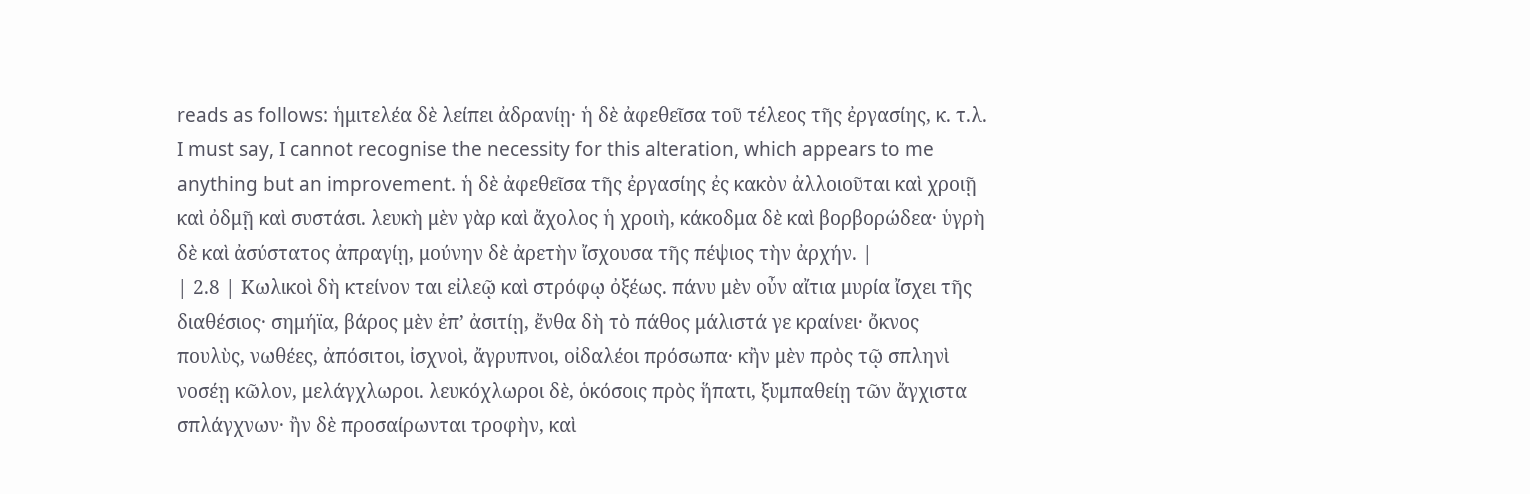reads as follows: ἡμιτελέα δὲ λείπει ἀδρανίῃ· ἡ δὲ ἀφεθεῖσα τοῦ τέλεος τῆς ἐργασίης, κ. τ.λ. I must say, I cannot recognise the necessity for this alteration, which appears to me anything but an improvement. ἡ δὲ ἀφεθεῖσα τῆς ἐργασίης ἐς κακὸν ἀλλοιοῦται καὶ χροιῇ καὶ ὀδμῇ καὶ συστάσι. λευκὴ μὲν γὰρ καὶ ἄχολος ἡ χροιὴ, κάκοδμα δὲ καὶ βορβορώδεα· ὑγρὴ δὲ καὶ ἀσύστατος ἀπραγίῃ, μούνην δὲ ἀρετὴν ἴσχουσα τῆς πέψιος τὴν ἀρχήν. |
| 2.8 | Κωλικοὶ δὴ κτείνον ται εἰλεῷ καὶ στρόφῳ ὀξέως. πάνυ μὲν οὖν αἴτια μυρία ἴσχει τῆς διαθέσιος· σημήϊα, βάρος μὲν ἐπʼ ἀσιτίῃ, ἔνθα δὴ τὸ πάθος μάλιστά γε κραίνει· ὄκνος πουλὺς, νωθέες, ἀπόσιτοι, ἰσχνοὶ, ἄγρυπνοι, οἰδαλέοι πρόσωπα· κἢν μὲν πρὸς τῷ σπληνὶ νοσέῃ κῶλον, μελάγχλωροι. λευκόχλωροι δὲ, ὁκόσοις πρὸς ἥπατι, ξυμπαθείῃ τῶν ἄγχιστα σπλάγχνων· ἢν δὲ προσαίρωνται τροφὴν, καὶ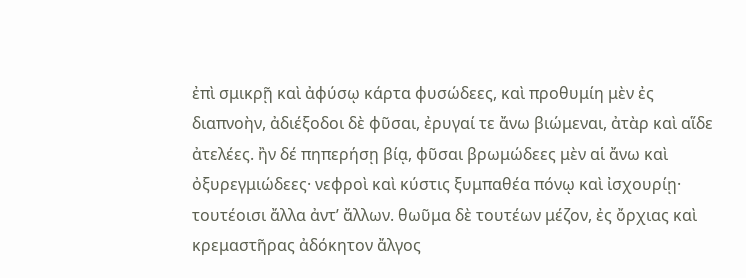ἐπὶ σμικρῇ καὶ ἀφύσῳ κάρτα φυσώδεες, καὶ προθυμίη μὲν ἐς διαπνοὴν, ἀδιέξοδοι δὲ φῦσαι, ἐρυγαί τε ἄνω βιώμεναι, ἀτὰρ καὶ αἵδε ἀτελέες. ἢν δέ πηπερήσῃ βίᾳ, φῦσαι βρωμώδεες μὲν αἱ ἄνω καὶ ὀξυρεγμιώδεες· νεφροὶ καὶ κύστις ξυμπαθέα πόνῳ καὶ ἰσχουρίῃ· τουτέοισι ἄλλα ἀντʼ ἄλλων. θωῦμα δὲ τουτέων μέζον, ἐς ὄρχιας καὶ κρεμαστῆρας ἀδόκητον ἄλγος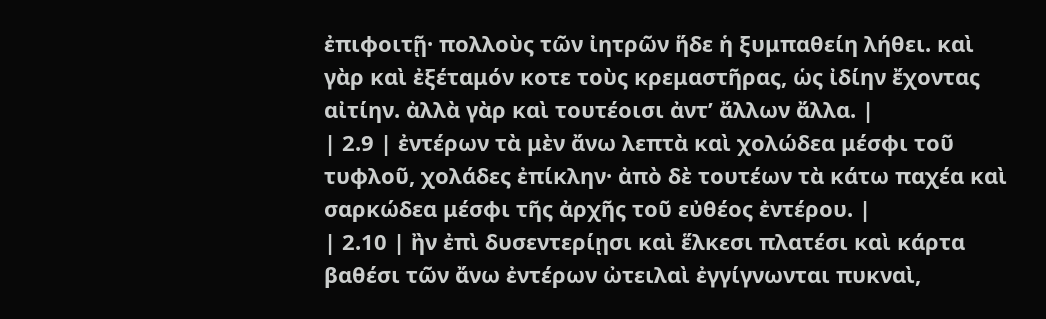ἐπιφοιτῇ· πολλοὺς τῶν ἰητρῶν ἥδε ἡ ξυμπαθείη λήθει. καὶ γὰρ καὶ ἐξέταμόν κοτε τοὺς κρεμαστῆρας, ὡς ἰδίην ἔχοντας αἰτίην. ἀλλὰ γὰρ καὶ τουτέοισι ἀντʼ ἄλλων ἄλλα. |
| 2.9 | ἐντέρων τὰ μὲν ἄνω λεπτὰ καὶ χολώδεα μέσφι τοῦ τυφλοῦ, χολάδες ἐπίκλην· ἀπὸ δὲ τουτέων τὰ κάτω παχέα καὶ σαρκώδεα μέσφι τῆς ἀρχῆς τοῦ εὐθέος ἐντέρου. |
| 2.10 | ἢν ἐπὶ δυσεντερίῃσι καὶ ἕλκεσι πλατέσι καὶ κάρτα βαθέσι τῶν ἄνω ἐντέρων ὠτειλαὶ ἐγγίγνωνται πυκναὶ,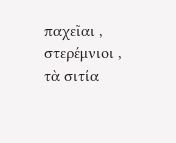παχεῖαι , στερέμνιοι , τὰ σιτία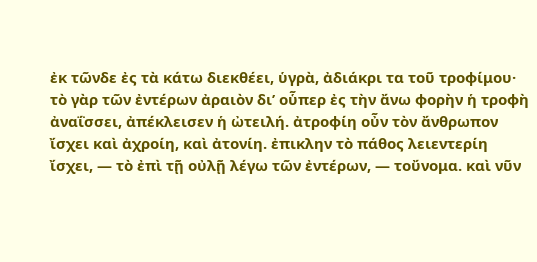ἐκ τῶνδε ἐς τὰ κάτω διεκθέει, ὑγρὰ, ἀδιάκρι τα τοῦ τροφίμου· τὸ γὰρ τῶν ἐντέρων ἀραιὸν διʼ οὗπερ ἐς τὴν ἄνω φορὴν ἡ τροφὴ ἀναΐσσει, ἀπέκλεισεν ἡ ὠτειλή. ἀτροφίη οὖν τὸν ἄνθρωπον ἴσχει καὶ ἀχροίη, καὶ ἀτονίη. ἐπικλην τὸ πάθος λειεντερίη ἴσχει, — τὸ ἐπὶ τῇ οὐλῇ λέγω τῶν ἐντέρων, — τοὔνομα. καὶ νῦν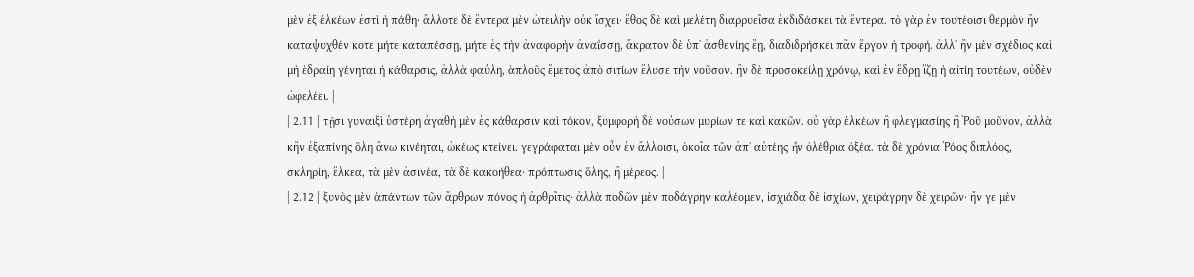μὲν ἐξ ἑλκέων ἐστὶ ἡ πάθη· ἄλλοτε δὲ ἔντερα μὲν ὠτειλὴν οὐκ ἴσχει· ἔθος δὲ καὶ μελέτη διαρρυεῖσα ἐκδιδάσκει τὰ ἔντερα. τὸ γὰρ ἐν τουτέοισι θερμὸν ἢν καταψυχθέν κοτε μήτε καταπέσσῃ, μήτε ἐς τὴν ἀναφορὴν ἀναΐσσῃ, ἄκρατον δὲ ὑπʼ ἀσθενίης ἔῃ, διαδιδρήσκει πᾶν ἔργον ἡ τροφή. ἀλλʼ ἢν μὲν σχέδιος καὶ μὴ ἑδραίη γένηται ἡ κάθαρσις, ἀλλὰ φαύλη, ἁπλοῦς ἔμετος ἀπὸ σιτίων ἔλυσε τὴν νοῦσον. ἢν δὲ προσοκείλῃ χρόνῳ, καὶ ἐν ἕδρῃ ἵζῃ ἡ αἰτίη τουτέων, οὐδὲν ὠφελέει. |
| 2.11 | τῇσι γυναιξὶ ὑστέρη ἀγαθὴ μὲν ἐς κάθαρσιν καὶ τόκον, ξυμφορὴ δὲ νούσων μυρίων τε καὶ κακῶν. οὐ γὰρ ἑλκέων ἢ φλεγμασίης ἢ Ῥοῦ μοῦνον, ἀλλὰ κἢν ἐξαπίνης ὅλη ἄνω κινέηται, ὠκέως κτείνει. γεγράφαται μὲν οὖν ἐν ἄλλοισι, ὁκοῖα τῶν ἀπʼ αὐτέης ἦν ὀλέθρια ὀξέα. τὰ δὲ χρόνια Ῥόος διπλόος, σκληρίη, ἕλκεα, τὰ μὲν ἀσινέα, τὰ δὲ κακοήθεα· πρόπτωσις ὅλης, ἢ μέρεος. |
| 2.12 | ξυνὸς μὲν ἁπάντων τῶν ἄρθρων πόνος ἡ ἀρθρῖτις· ἀλλὰ ποδῶν μὲν ποδάγρην καλέομεν, ἰσχιάδα δὲ ἰσχίων, χειράγρην δὲ χειρῶν· ἤν γε μὲν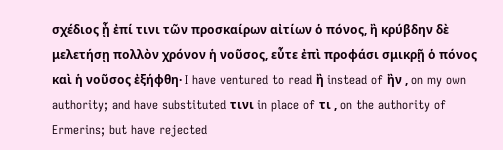σχέδιος ᾖ ἐπί τινι τῶν προσκαίρων αἰτίων ὁ πόνος, ἢ κρύβδην δὲ μελετήσῃ πολλὸν χρόνον ἡ νοῦσος, εὖτε ἐπὶ προφάσι σμικρῇ ὁ πόνος καὶ ἡ νοῦσος ἐξήφθη· I have ventured to read ἢ instead of ἢν , on my own authority; and have substituted τινι in place of τι , on the authority of Ermerins; but have rejected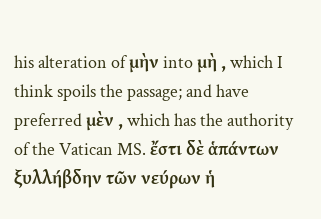his alteration of μὴν into μὴ , which I think spoils the passage; and have preferred μὲν , which has the authority of the Vatican MS. ἔστι δὲ ἁπάντων ξυλλήβδην τῶν νεύρων ἡ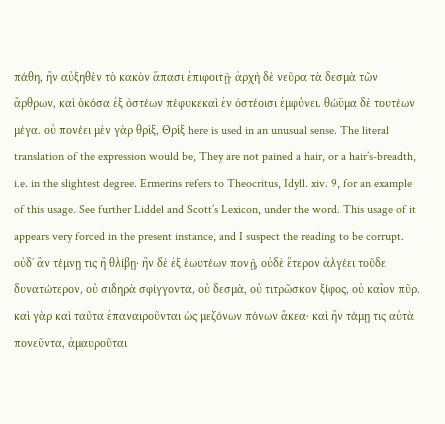πάθη, ἢν αὐξηθὲν τὸ κακὸν ἅπασι ἐπιφοιτῇ· ἀρχὴ δὲ νεῦρα τὰ δεσμὰ τῶν ἄρθρων, καὶ ὁκόσα ἐξ ὀστέων πέφυκεκαὶ ἐν ὀστέοισι ἐμφύνει. θώϋμα δὲ τουτέων μέγα. οὐ πονέει μὲν γὰρ θρὶξ, Θρὶξ here is used in an unusual sense. The literal translation of the expression would be, They are not pained a hair, or a hair’s-breadth, i.e. in the slightest degree. Ermerins refers to Theocritus, Idyll. xiv. 9, for an example of this usage. See further Liddel and Scott’s Lexicon, under the word. This usage of it appears very forced in the present instance, and I suspect the reading to be corrupt. οὐδʼ ἂν τέμνῃ τις ἢ θλίβῃ· ἢν δὲ ἐξ ἑωυτέων πονῇ, οὐδὲ ἕτερον ἀλγέει τοῦδε δυνατώτερον, οὐ σιδηρὰ σφίγγοντα, οὐ δεσμὰ, οὐ τιτρῶσκον ξίφος, οὐ καῖον πῦρ. καὶ γὰρ καὶ ταῦτα ἐπαναιροῦνται ὡς μεζόνων πόνων ἄκεα· καὶ ἢν τάμῃ τις αὐτὰ πονεῦντα, ἀμαυροῦται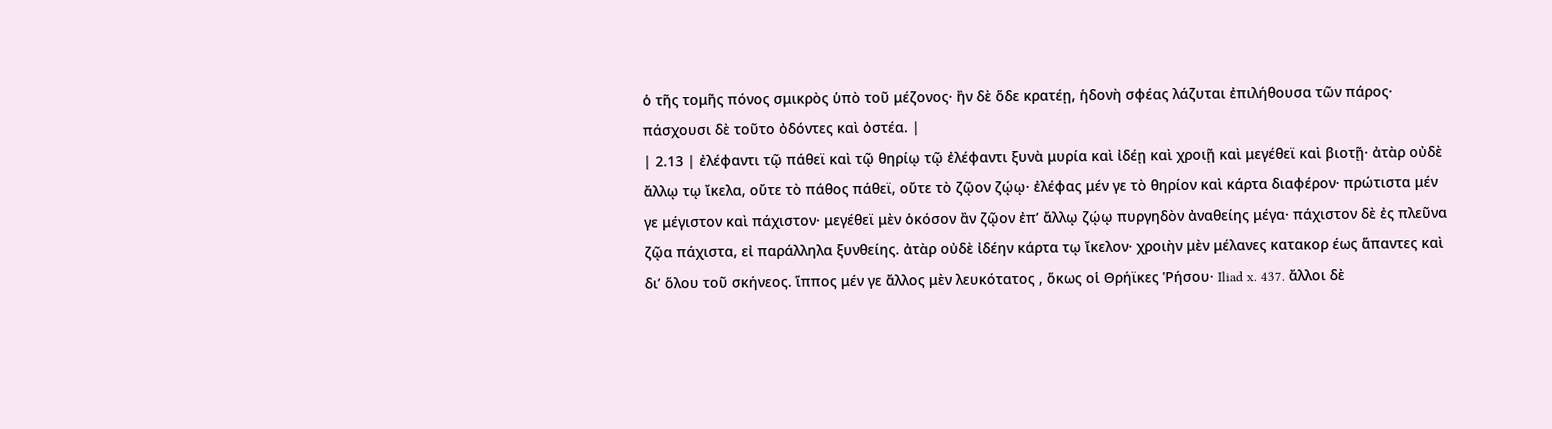ὁ τῆς τομῆς πόνος σμικρὸς ὑπὸ τοῦ μέζονος· ἢν δὲ ὅδε κρατέῃ, ἡδονὴ σφέας λάζυται ἐπιλήθουσα τῶν πάρος· πάσχουσι δὲ τοῦτο ὀδόντες καὶ ὀστέα. |
| 2.13 | ἐλέφαντι τῷ πάθεϊ καὶ τῷ θηρίῳ τῷ ἐλέφαντι ξυνὰ μυρία καὶ ἰδέῃ καὶ χροιῇ καὶ μεγέθεϊ καὶ βιοτῇ· ἀτὰρ οὐδὲ ἄλλῳ τῳ ἴκελα, οὔτε τὸ πάθος πάθεϊ, οὔτε τὸ ζῷον ζῴῳ· ἐλέφας μέν γε τὸ θηρίον καὶ κάρτα διαφέρον· πρώτιστα μέν γε μέγιστον καὶ πάχιστον· μεγέθεϊ μὲν ὁκόσον ἂν ζῷον ἐπʼ ἄλλῳ ζῴῳ πυργηδὸν ἀναθείης μέγα· πάχιστον δὲ ἐς πλεῦνα ζῷα πάχιστα, εἰ παράλληλα ξυνθείης. ἀτὰρ οὐδὲ ἰδέην κάρτα τῳ ἴκελον· χροιὴν μὲν μέλανες κατακορ έως ἅπαντες καὶ διʼ ὅλου τοῦ σκήνεος. ἵππος μέν γε ἄλλος μὲν λευκότατος , ὅκως οἱ Θρήϊκες Ῥήσου· Iliad x. 437. ἄλλοι δὲ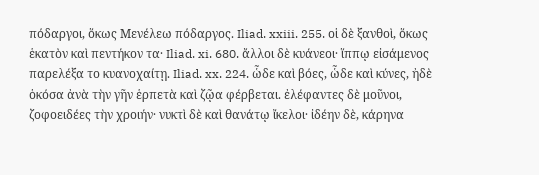πόδαργοι, ὅκως Μενέλεω πόδαργος. Iliad. xxiii. 255. οἱ δὲ ξανθοὶ, ὅκως ἑκατὸν καὶ πεντήκον τα· Iliad. xi. 680. ἄλλοι δὲ κυάνεοι· ἵππῳ εἰσάμενος παρελέξα το κυανοχαίτῃ. Iliad. xx. 224. ὧδε καὶ βόες, ὧδε καὶ κύνες, ἠδὲ ὁκόσα ἀνὰ τὴν γῆν ἑρπετὰ καὶ ζῷα φέρβεται. ἐλέφαντες δὲ μοῦνοι, ζοφοειδέες τὴν χροιήν· νυκτὶ δὲ καὶ θανάτῳ ἴκελοι· ἰδέην δὲ, κάρηνα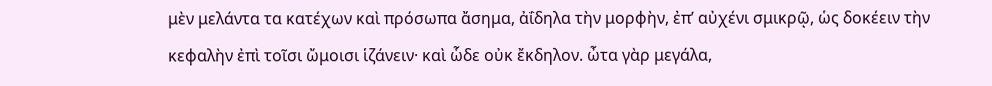μὲν μελάντα τα κατέχων καὶ πρόσωπα ἄσημα, ἀΐδηλα τὴν μορφὴν, ἐπʼ αὐχένι σμικρῷ, ὡς δοκέειν τὴν κεφαλὴν ἐπὶ τοῖσι ὤμοισι ἱζάνειν· καὶ ὧδε οὐκ ἔκδηλον. ὦτα γὰρ μεγάλα,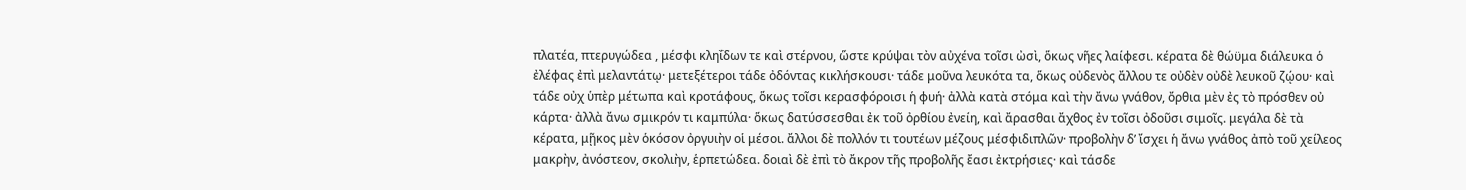πλατέα, πτερυγώδεα , μέσφι κληΐδων τε καὶ στέρνου, ὥστε κρύψαι τὸν αὐχένα τοῖσι ὠσὶ, ὅκως νῆες λαίφεσι. κέρατα δὲ θώϋμα διάλευκα ὁ ἐλέφας ἐπὶ μελαντάτῳ· μετεξέτεροι τάδε ὀδόντας κικλήσκουσι· τάδε μοῦνα λευκότα τα, ὅκως οὐδενὸς ἄλλου τε οὐδὲν οὐδὲ λευκοῦ ζῴου· καὶ τάδε οὐχ ὑπὲρ μέτωπα καὶ κροτάφους, ὅκως τοῖσι κερασφόροισι ἡ φυή· ἀλλὰ κατὰ στόμα καὶ τὴν ἄνω γνάθον, ὄρθια μὲν ἐς τὸ πρόσθεν οὐ κάρτα· ἀλλὰ ἄνω σμικρόν τι καμπύλα· ὅκως δατύσσεσθαι ἐκ τοῦ ὀρθίου ἐνείη, καὶ ἄρασθαι ἄχθος ἐν τοῖσι ὀδοῦσι σιμοῖς. μεγάλα δὲ τὰ κέρατα, μῇκος μὲν ὁκόσον ὀργυιὴν οἱ μέσοι. ἄλλοι δὲ πολλόν τι τουτέων μέζους μέσφιδιπλῶν· προβολὴν δʼ ἴσχει ἡ ἄνω γνάθος ἀπὸ τοῦ χείλεος μακρὴν, ἀνόστεον, σκολιὴν, ἑρπετώδεα. δοιαὶ δὲ ἐπὶ τὸ ἄκρον τῆς προβολῆς ἔασι ἐκτρήσιες· καὶ τάσδε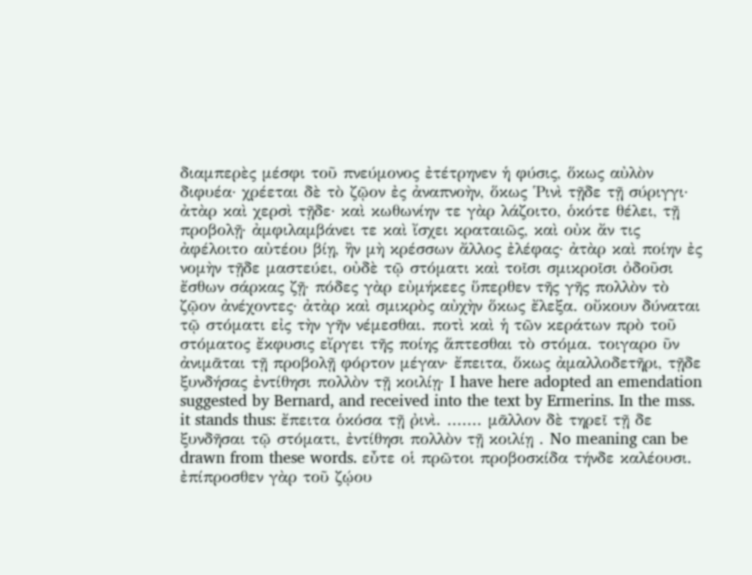διαμπερὲς μέσφι τοῦ πνεύμονος ἐτέτρηνεν ἡ φύσις, ὅκως αὐλὸν διφυέα· χρέεται δὲ τὸ ζῷον ἐς ἀναπνοὴν, ὅκως Ῥινὶ τῇδε τῇ σύριγγι· ἀτὰρ καὶ χερσὶ τῇδε· καὶ κωθωνίην τε γὰρ λάζοιτο, ὁκότε θέλει, τῇ προβολῇ· ἀμφιλαμβάνει τε καὶ ἴσχει κραταιῶς, καὶ οὐκ ἄν τις ἀφέλοιτο αὐτέου βίῃ, ἢν μὴ κρέσσων ἄλλος ἐλέφας· ἀτὰρ καὶ ποίην ἐς νομὴν τῇδε μαστεύει, οὐδὲ τῷ στόματι καὶ τοῖσι σμικροῖσι ὀδοῦσι ἔσθων σάρκας ζῇ· πόδες γὰρ εὐμήκεες ὕπερθεν τῆς γῆς πολλὸν τὸ ζῷον ἀνέχοντες· ἀτὰρ καὶ σμικρὸς αὐχὴν ὅκως ἔλεξα. οὔκουν δύναται τῷ στόματι εἰς τὴν γῆν νέμεσθαι. ποτὶ καὶ ἡ τῶν κεράτων πρὸ τοῦ στόματος ἔκφυσις εἴργει τῆς ποίης ἅπτεσθαι τὸ στόμα. τοιγαρο ῦν ἀνιμᾶται τῇ προβολῇ φόρτον μέγαν· ἔπειτα, ὅκως ἀμαλλοδετῆρι, τῇδε ξυνδήσας ἐντίθησι πολλὸν τῇ κοιλίῃ· I have here adopted an emendation suggested by Bernard, and received into the text by Ermerins. In the mss. it stands thus: ἔπειτα ὁκόσα τῇ ῤινὶ. ....... μᾶλλον δὲ τηρεῖ τῇ δε ξυνδῆσαι τῷ στόματι, ἐντίθησι πολλὸν τῇ κοιλίῃ . No meaning can be drawn from these words. εὖτε οἱ πρῶτοι προβοσκίδα τήνδε καλέουσι. ἐπίπροσθεν γὰρ τοῦ ζῴου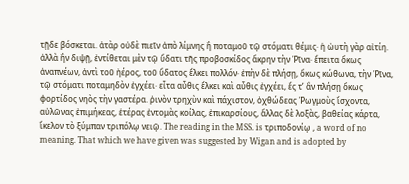τῇδε βόσκεται. ἀτὰρ οὐδὲ πιεῖν ἀπὸ λίμνης ἢ ποταμοῦ τῷ στόματι θέμις· ἡ ὠυτὴ γὰρ αἰτίη. ἀλλὰ ἢν διψῇ, ἐντίθεται μὲν τῷ ὕδατι τῆς προβοσκίδος ἄκρην τὴν Ῥῖνα· ἔπειτα ὅκως ἀναπνέων, ἀντὶ τοῦ ἠέρος, τοῦ ὕδατος ἕλκει πολλόν· ἐπὴν δὲ πλήσῃ, ὅκως κώθωνα, τὴν Ῥῖνα, τῷ στόματι ποταμηδὸν ἐγχέει· εἶτα αὖθις ἕλκει καὶ αὖθις ἐγχέει, ἔς τʼ ἂν πλήσῃ ὅκως φορτίδος νηὸς τὴν γαστέρα. ῥινὸν τρηχὺν καὶ πάχιστον, ὀχθώδεας Ῥωγμοὺς ἴσχοντα, αὐλῶνας ἐπιμήκεας, ἑτέρας ἐντομὰς κοίλας, ἐπικαρσίους, ἄλλας δὲ λοξὰς, βαθείας κάρτα, ἴκελον τὸ ξύμπαν τριπόλῳ νειῷ. The reading in the MSS. is τριποδονίῳ , a word of no meaning. That which we have given was suggested by Wigan and is adopted by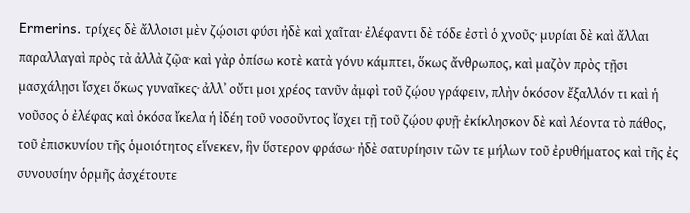Ermerins. τρίχες δὲ ἄλλοισι μὲν ζῴοισι φύσι ἠδὲ καὶ χαῖται· ἐλέφαντι δὲ τόδε ἐστὶ ὁ χνοῦς· μυρίαι δὲ καὶ ἄλλαι παραλλαγαὶ πρὸς τὰ ἀλλὰ ζῷα· καὶ γὰρ ὀπίσω κοτὲ κατὰ γόνυ κάμπτει, ὅκως ἄνθρωπος, καὶ μαζὸν πρὸς τῇσι μασχάλῃσι ἴσχει ὅκως γυναῖκες· ἀλλʼ οὔτι μοι χρέος τανῦν ἀμφὶ τοῦ ζῴου γράφειν, πλὴν ὁκόσον ἔξαλλόν τι καὶ ἡ νοῦσος ὁ ἐλέφας καὶ ὁκόσα ἴκελα ἡ ἰδέη τοῦ νοσοῦντος ἴσχει τῇ τοῦ ζῴου φυῇ· ἐκίκλησκον δὲ καὶ λέοντα τὸ πάθος, τοῦ ἐπισκυνίου τῆς ὁμοιότητος εἵνεκεν, ἣν ὕστερον φράσω· ἠδὲ σατυρίησιν τῶν τε μήλων τοῦ ἐρυθήματος καὶ τῆς ἐς συνουσίην ὁρμῆς ἀσχέτουτε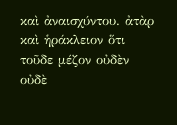καὶ ἀναισχύντου. ἀτὰρ καὶ ἡράκλειον ὅτι τοῦδε μέζον οὐδὲν οὐδὲ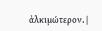ἀλκιμώτερον. |